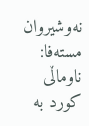نەوشیروان مستەفا: ناوماڵی كورد به‌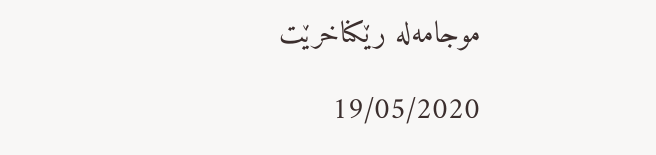موجامه‌له رێكناخرێت

19/05/2020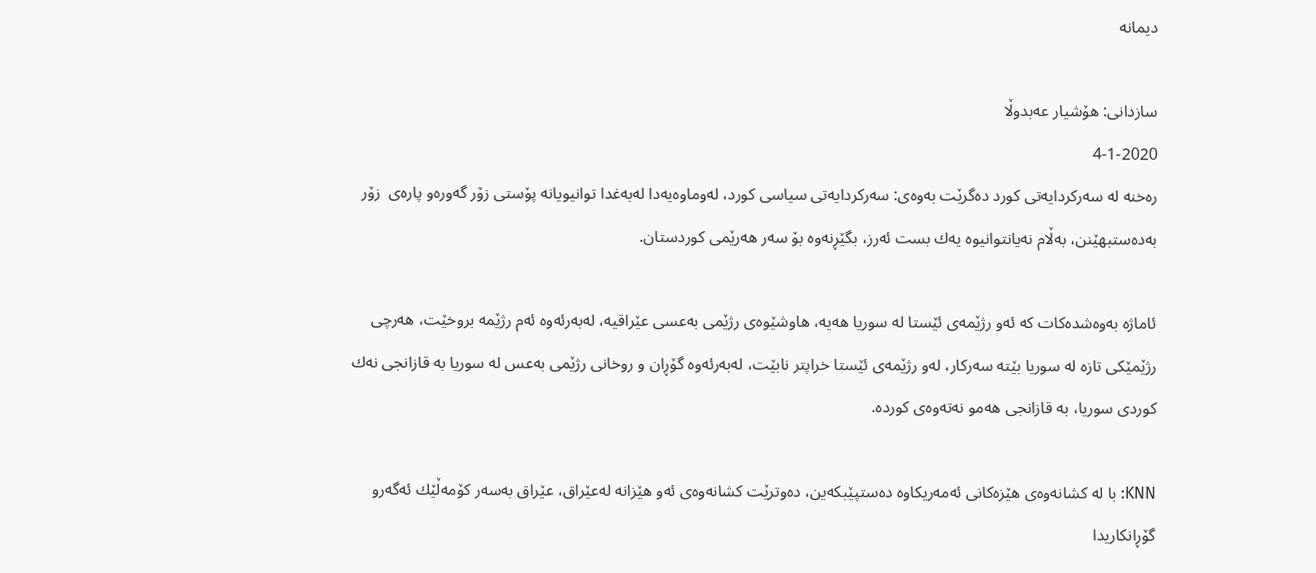دیمانە

سازدانی: هۆشیار عه‌بدوڵا
4-1-2020
ره‌خنه‌ له‌ سه‌ركردایه‌تی كورد ده‌گرێت به‌وه‌ی: سه‌ركردایه‌تی سیاسی كورد، له‌وماوه‌یه‌دا له‌به‌غدا توانیویانه‌ پۆستی زۆر گه‌وره‌‌و پاره‌ی  زۆر به‌ده‌ستبهێنن، به‌ڵام نه‌یانتوانیوه‌ یه‌ك بست ئه‌رز، بگێڕنه‌وه‌ بۆ سه‌ر هه‌رێمی كوردستان.

ئاماژه‌ به‌وه‌شده‌كات كه‌ ئه‌و رژێمه‌ی ئێستا له‌ سوریا هه‌یه‌، هاوشێوه‌ی رژێمی به‌عسی عێراقیه‌، له‌به‌رئه‌وه‌ ئه‌م رژێمه‌ بروخێت، هه‌رچی رژێمێكی تازه‌ له‌ سوریا بێته‌ سه‌ركار، له‌و رژێمه‌ی ئێستا خراپتر نابێت، له‌به‌رئه‌وه‌ گۆڕان و روخانی رژێمی به‌عس له‌ سوریا به‌ قازانجی نه‌ك كوردی سوریا، به‌ قازانجی هه‌مو نه‌ته‌وه‌ی كورده‌.

KNN: با له‌ كشانه‌وه‌ی هێزه‌كانی ئه‌مه‌ریكاوه‌ ده‌ستپێبكه‌ین، ده‌وترێت كشانه‌وه‌ی ئه‌و هێزانه‌ له‌عێراق، عێراق به‌سه‌ر كۆمه‌ڵێك ئه‌گه‌رو گۆڕانكاریدا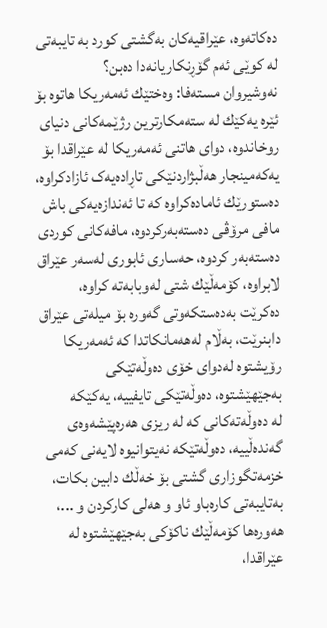ده‌كاته‌وه‌، عێراقیه‌كان به‌گشتی كورد به‌ تایبه‌تی له‌ كوێی ئه‌م گۆڕنكاریانه‌دا ده‌بن؟
نه‌وشیروان مسته‌فا: وه‌ختێك ئه‌مه‌ریكا هاتوه‌ بۆ ئێره‌ یه‌كێك له‌ سته‌مكارترین رژێمه‌كانی دنیای روخاندوه‌، دوای هاتنی ئه‌مه‌ریكا له‌ عێراقدا بۆ یه‌كه‌مینجار هه‌ڵبژاردنێكی تاڕاده‌یه‌ک ئازادكراوه‌، ده‌ستورێك ئاماده‌كراوه‌ كه‌ تا ئه‌ندازه‌یه‌كی باش مافی مرۆڤی ده‌سته‌به‌ركردوه‌، مافه‌كانی كوردی ده‌سته‌به‌ر كردوه‌، حه‌ساری ئابوری له‌سه‌ر عێراق لابراوه‌، كۆمه‌ڵێك شتی له‌وبابه‌ته‌ كراوه‌، ده‌كرێت به‌ده‌ستكه‌وتی گه‌وره‌ بۆ میله‌تی عێراق دابنرێت، به‌ڵام له‌هه‌مانكاتدا كه‌ ئه‌مه‌ریكا رۆیشتوه‌ له‌دوای خۆی ده‌وڵه‌تێكی به‌جێهێشتوه‌، ده‌وڵه‌تێكی تایفییه‌، یه‌كێكه له ‌ده‌وڵه‌ته‌كانی كه‌ له‌ ریزی هه‌ره‌پێشه‌وه‌ی گه‌نده‌ڵییه‌، ده‌وڵه‌تێكه‌ نه‌یتوانیوه‌ لایه‌نی كه‌می خزمه‌تگوزاری گشتی بۆ خه‌ڵك دابین بكات، به‌تایبه‌تی كاره‌باو ئاو و هه‌لی كاركردن و ...، هه‌وره‌ها كۆمه‌ڵێك ناكۆكی به‌جێهێشتوه‌ له‌ عێراقدا،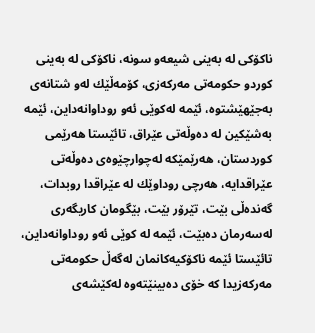ناكۆكی له‌ به‌ینی شیعه‌و سونه‌، ناكۆكی له‌ به‌ینی كوردو حكومه‌تی مه‌ركه‌زی، كۆمه‌ڵێك له‌و شتانه‌ی به‌جێهێشتوه‌، ئێمه‌ له‌كوێی ئه‌و روداوانه‌داین، ئێمه‌ به‌شێكین له‌ ده‌وڵه‌تی عێراق، تائێستا هه‌رێمی كوردستان، هه‌رێمێكه‌ له‌چوارچێوه‌ی ده‌وڵه‌تی عێراقدایه‌، هه‌رچی روداوێك له‌ عێراقدا روبدات، گه‌نده‌ڵی بێت، تێرۆر بێت، بێگومان كاریگه‌ری له‌سه‌رمان ده‌بێت، ئێمه‌ له‌ كوێی ئه‌و روداوانه‌داین، تائێستا ئێمه‌ ناكۆكیه‌كانمان له‌گه‌ڵ حكومه‌تی مه‌ركه‌زیدا كه‌ خۆی ده‌بینێته‌وه‌ له‌كێشه‌ی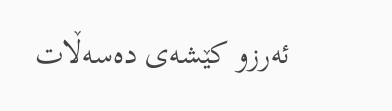ئه‌رزو كێشه‌ی ده‌سه‌ڵات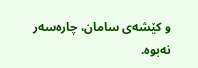و كێشه‌ی سامان، چاره‌سه‌ر نه‌بوه.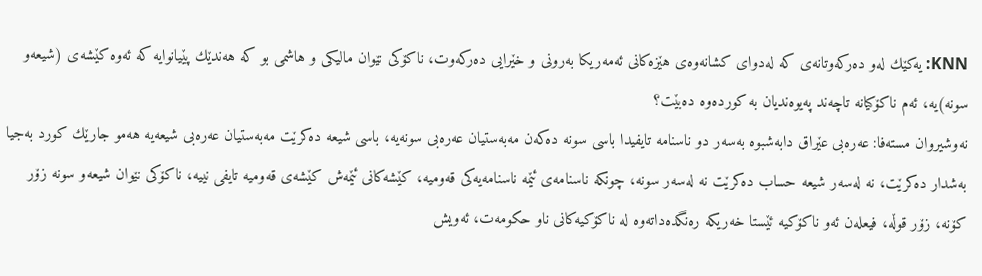KNN: یه‌كێك له‌و ده‌ركه‌و‌تانه‌ی كه‌ له‌دوای كشانه‌وه‌ی هێزه‌كانی ئه‌مه‌ریكا به‌رونی و خێرایی ده‌ركه‌وت، ناكۆكی نێوان مالیكی و هاشمی بو كه‌ هه‌ندێك پێیانوایه‌ كه‌ ئه‌وه‌ كێشه‌ی (شیعه‌و سونه‌)یه‌، ئه‌م ناكۆكیانه‌ تاچه‌ند په‌یوه‌ندیان به‌ كورده‌وه‌ ده‌بێت؟
نه‌وشیروان مسته‌فا: عه‌‌ره‌بی عێراق دابه‌شبوه‌ به‌سه‌ر دو ناسنامه‌ تایفیدا باسی سونه‌ ده‌كه‌ن مه‌به‌ستیان عه‌ره‌بی سونه‌یه،‌ باسی شیعه‌ ده‌كرێت مه‌به‌ستیان عه‌ره‌‌بی شیعه‌یه‌ هه‌مو جارێك كورد به‌جیا به‌شدار ده‌كرێت، نه‌ له‌سه‌ر شیعه‌ حساب ده‌كرێت نه‌ له‌سه‌ر سونه، چونكه‌ ناسنامه‌ی ئێمه‌ ناسنامه‌یه‌كی قه‌ومیه‌، كێشه‌كانی ئێمه‌ش كێشه‌ی قه‌ومیه‌ تایفی نییه‌، ناكۆكی نێوان شیعه‌و سونه‌ زۆر كۆنه‌، ‌زۆر قوڵه‌، فیعله‌ن ئه‌و ناكۆكیه‌ ئێستا خه‌ریكه‌ ره‌نگده‌داته‌وه‌ له‌ ناكۆكیه‌كانی ناو حكومه‌ت، ئه‌ویش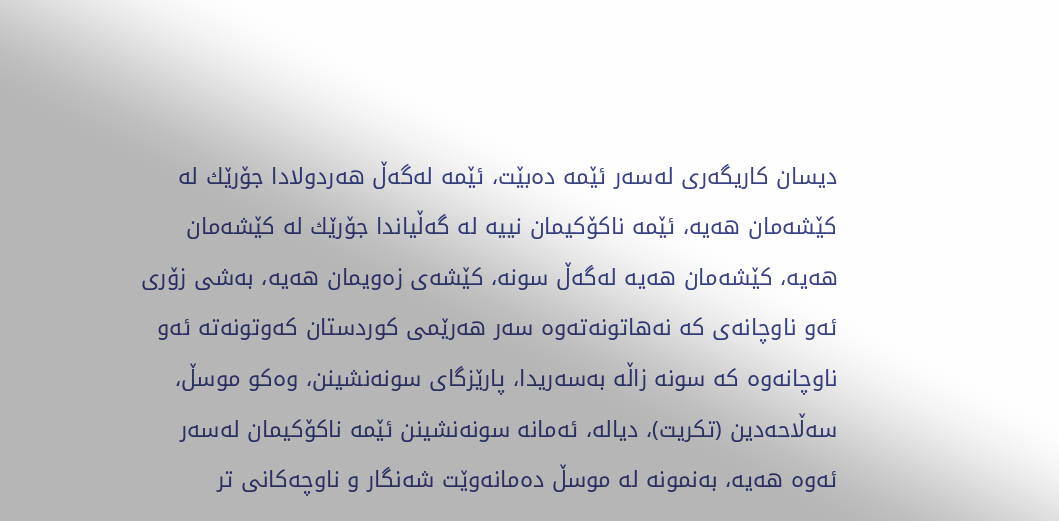دیسان کاریگه‌ری له‌سه‌ر ئێمه‌ ده‌بێت، ئێمه له‌گه‌ڵ هه‌ردولادا‌ جۆرێك له‌ كێشه‌مان هه‌یه‌، ئێمه‌ ناكۆكیمان نییه‌ له‌ گه‌ڵیاندا جۆرێك له‌ كێشه‌مان هه‌یه‌، كێشه‌مان هه‌یه‌ له‌گه‌ڵ سونه‌‌، كێشه‌ی زه‌ویمان هه‌یه‌، به‌شی زۆری ئه‌و ناوچانه‌ی كه‌ نه‌هاتونه‌ته‌وه‌ سه‌ر هه‌رێمی كوردستان كه‌وتونه‌ته‌ ئه‌و ناوچانه‌وه‌ كه‌ سونه‌ زاڵه‌ به‌سه‌ریدا، پارێزگای سونه‌نشینن، وه‌كو موسڵ، سه‌‌ڵاحه‌دین (تكریت)، دیاله‌، ئه‌مانه‌ سونه‌نشینن ئێمه‌ ناكۆكیمان له‌سه‌ر ئه‌وه‌ هه‌یه‌، به‌نمونه‌ له‌ موسڵ ده‌مانه‌وێت شه‌نگار و ناوچه‌کانی تر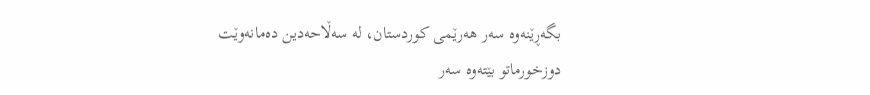بگه‌ڕێنه‌وه‌ سه‌ر هه‌رێمی كوردستان، له‌ سه‌ڵاحه‌دین ده‌مانه‌وێت دوزخورماتو بێته‌وه‌ سه‌ر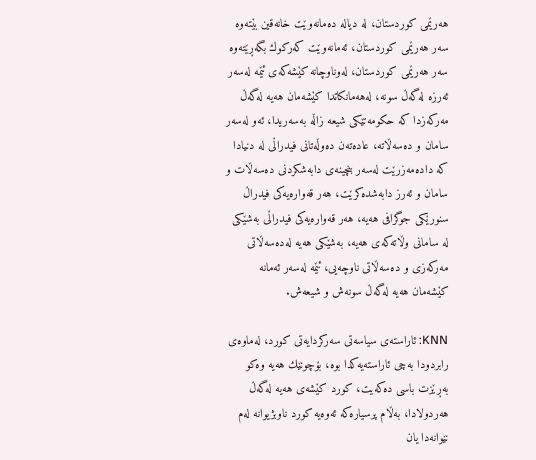هه‌رێمی كوردستان، له‌ دیاله‌ ده‌مانه‌وێت خانه‌قین بێته‌وه‌ سه‌ر هه‌رێمی كوردستان، ئه‌مانه‌وێت كه‌ركوك بگه‌ڕێته‌وه‌ سه‌ر هه‌رێمی كوردستان، له‌وناوچانه‌ كێشه‌كه‌ی ئێمه‌ له‌سه‌ر ئه‌رزه‌ له‌گه‌ڵ سونه‌، له‌هه‌مانكاتدا كێشه‌مان هه‌یه‌ له‌گه‌ڵ مه‌ركه‌زدا كه‌ حكومه‌تێكی شیعه‌ زاڵه‌ به‌سه‌ریدا، ئه‌و له‌سه‌ر سامان و ده‌سه‌ڵاته‌، عاده‌ته‌ن ده‌وڵه‌تانی فیدراڵی له‌ دنیادا كه‌ داده‌مه‌زرێت له‌سه‌ر بنچینه‌ی دابه‌شكردنی ده‌سه‌ڵات و سامان و ئه‌رز دابه‌شده‌كرێت، هه‌ر قه‌واره‌یه‌كی فیدراڵ سنورێكی جوگرافی هه‌یه‌، هه‌ر قه‌واره‌یه‌كی فیدراڵی به‌شێكی ‌ له‌ سامانی وڵاته‌كه‌ی هه‌یه،‌ به‌شێكی هه‌یه‌ له‌ده‌سه‌ڵاتی مه‌ركه‌زی و ده‌سه‌ڵاتی ناوچه‌یی، ئێمه‌ له‌سه‌ر ئه‌مانه‌ كێشه‌مان هه‌یه‌ له‌گه‌ڵ سونه‌ش و شیعه‌ش.

KNN: ئاراسته‌ی سیاسه‌تی سه‌ركردایه‌تی كورد، له‌ماوه‌ی رابردودا به‌چی ئاراسته‌یه‌كدا بوه‌، بۆچونێك هه‌یه‌ وه‌كو به‌ڕێزت باسی ده‌كه‌یت، كورد كێشه‌ی هه‌یه‌ له‌گه‌ڵ هه‌ردولادا، به‌ڵام پرسیاره‌كه‌ ئه‌وه‌یه‌ كورد ناوبژیوانه‌ له‌م نێوانه‌دا یان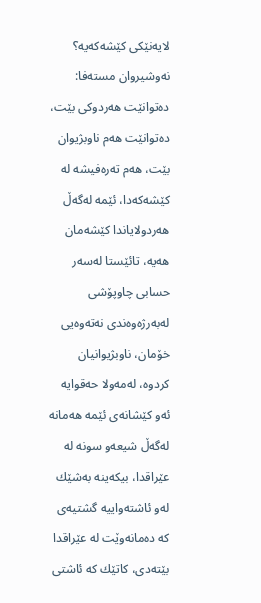لایه‌نێكی كێشه‌كه‌یه‌؟
نه‌وشیروان مسته‌فا: ده‌توانێت هه‌ردوكی بێت، ده‌توانێت هه‌م ناوبژیوان بێت، هه‌م ته‌ره‌فیشه‌ له‌ كێشه‌كه‌دا، ئێمه‌ له‌گه‌ڵ هه‌ردولایاندا كێشه‌مان هه‌یه‌، تائێستا له‌سه‌ر حسابی چاوپۆشی له‌به‌رژه‌وه‌ندی نه‌ته‌وه‌یی خۆمان، ناوبژیوانیان كردوه‌، له‌مه‌ولا حه‌قوایه‌ ئه‌و كێشانه‌ی ئێمه‌ هه‌مانه‌ له‌گه‌ڵ شیعه‌و سونه‌ له‌ عێراقدا، بیكه‌ینه‌ به‌شێك له‌و ئاشته‌واییه‌ گشتیه‌ی كه‌ ده‌مانه‌وێت له‌ عێراقدا بێته‌دی، كاتێك كه‌ ئاشتی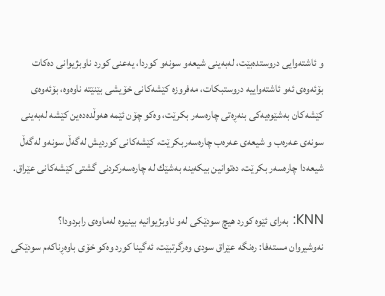و ئاشته‌وایی دروستده‌بێت، له‌به‌ینی شیعه‌و سونه‌و كوردا، یه‌عنی كورد ناوبژیوانی ده‌كات بۆئه‌وه‌ی ئه‌و ئاشته‌واییه‌ دروستبكات، مه‌فروزه‌ كێشه‌كانی خۆیشی بێنێته‌ ناوه‌وه‌، بۆئه‌وه‌ی كێشه‌كان به‌شێوه‌یه‌كی بنه‌ڕه‌تی چاره‌سه‌ر بكرێت، وه‌كو چۆن ئێمه‌ هه‌وڵده‌ده‌ین كێشه‌ له‌به‌ینی سونه‌ی عه‌ره‌ب و شیعه‌ی عه‌ره‌ب چاره‌سه‌ربكرێت، كێشه‌كانی كوردیش له‌گه‌ڵ سونه‌و له‌گه‌ڵ شیعه‌دا چاره‌سه‌ر بكرێت، ده‌توانین بیكه‌ینه‌ به‌شێك له‌ چاره‌سه‌ركردنی گشتی كێشه‌كانی عێراق.

KNN: به‌رای ئێوه‌ كورد هیچ سودێكی له‌و ناوبژیوانیه‌ بینیوه‌ له‌ماوه‌ی رابردودا؟
نه‌وشیروان مسته‌فا: ره‌نگه‌ عێراق سودی وه‌رگرتبێت، ئه‌گینا كورد وه‌كو خۆی باوه‌ڕناكه‌م سودێكی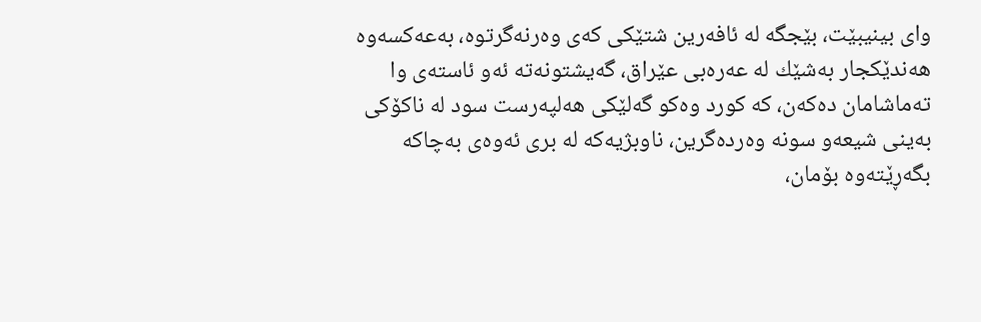وای بینیبێت، بێجگه‌ له‌ ئافه‌رین شتێكی كه‌ی وه‌رنه‌گرتوه‌، به‌عه‌كسه‌وه‌ هه‌ندێكجار به‌شێك له‌ عه‌ره‌بی عێراق، گه‌یشتونه‌ته‌ ئه‌و ئاسته‌ی وا ته‌ماشامان ده‌كه‌ن، كه‌ كورد وه‌كو گه‌لێكی هه‌لپه‌رست سود له‌ ناكۆكی به‌ینی شیعه‌و سونه‌ وه‌رده‌گرین، ناوبژیه‌كه‌ له‌ بری ئه‌وه‌ی به‌چاكه‌ بگه‌ڕێته‌وه‌ بۆمان،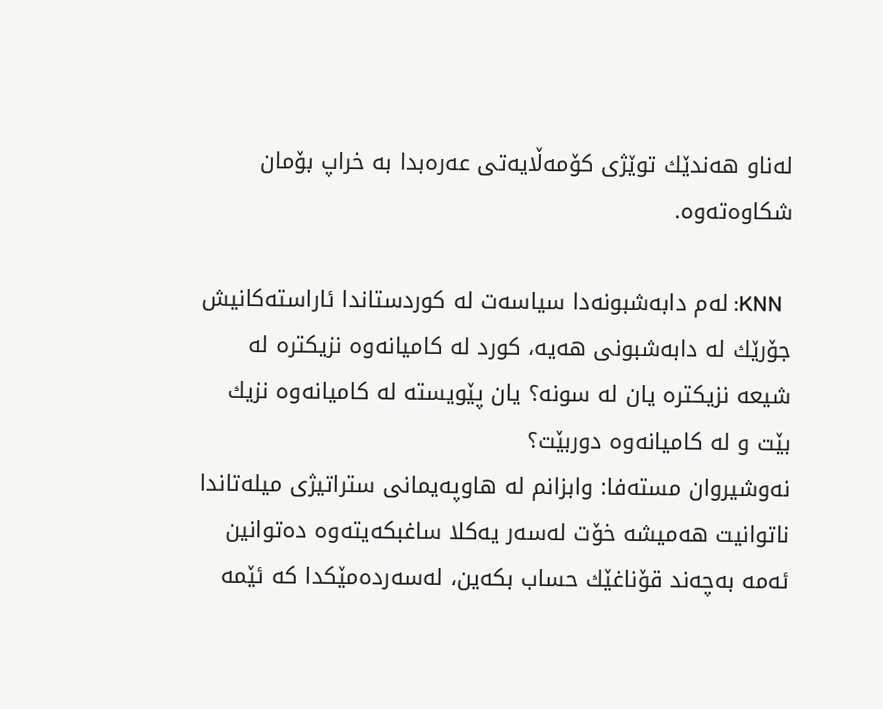له‌ناو هه‌ندێك توێژی كۆمه‌ڵایه‌تی عه‌ره‌بدا به‌ خراپ بۆمان شكاوه‌ته‌وه.

  KNN: له‌م دابه‌شبونه‌دا سیاسه‌ت له‌ كوردستاندا ئاراسته‌كانیش جۆرێك له‌ دابه‌شبونی هه‌یه‌، كورد له‌ كامیانه‌وه‌ نزیكتره‌ له‌ شیعه‌ نزیكتره‌ یان له‌ سونه‌‌؟ یان پێویسته‌ له‌ كامیانه‌وه‌ نزیك بێت و له‌ كامیانه‌وه‌ دوربێت؟
نه‌وشیروان مسته‌فا: وابزانم له‌ هاوپه‌یمانی ستراتیژی میله‌تاندا ناتوانیت هه‌میشه‌ خۆت له‌سه‌ر یه‌كلا ساغبكه‌یته‌وه‌ ده‌توانین ئه‌مه‌ به‌چه‌ند قۆناغێك حساب بكه‌ین، له‌سه‌رده‌مێكدا كه‌ ئێمه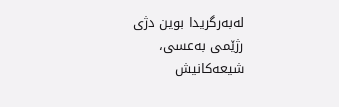له‌به‌رگریدا بوین دژی رژێمی به‌عسی، شیعه‌كانیش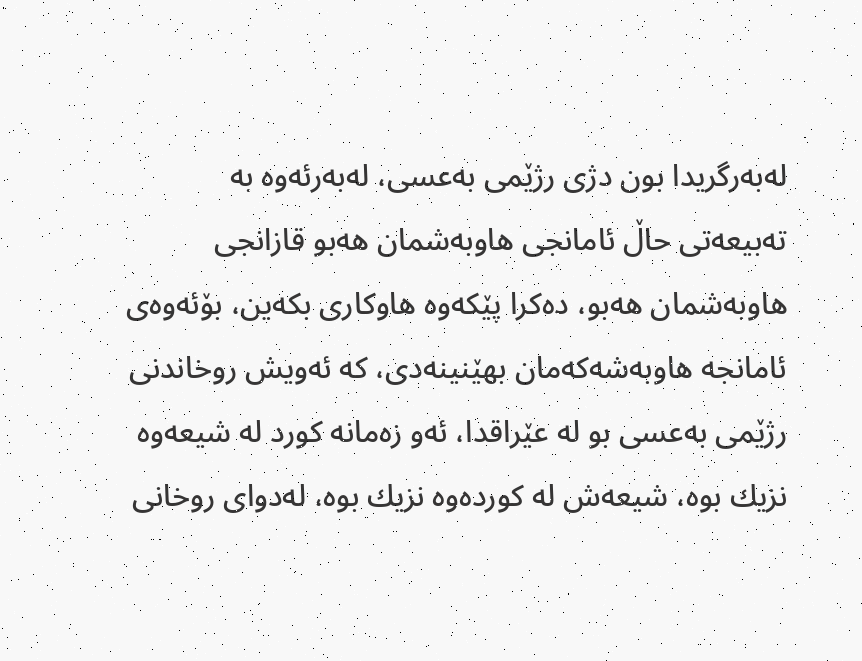له‌به‌رگریدا بون دژی رژێمی به‌عسی، له‌به‌رئه‌وه‌ به‌ ته‌بیعه‌تی حاڵ ئامانجی هاوبه‌شمان هه‌بو قازانجی هاوبه‌شمان هه‌بو، ده‌كرا پێكه‌وه‌ هاوكاری بكه‌ین، بۆئه‌وه‌ی ئامانجه‌ هاوبه‌شه‌كه‌مان بهێنینه‌دی، كه‌ ئه‌ویش روخاندنی رژێمی به‌عسی بو له‌ عێراقدا، ئه‌و زه‌مانه‌ كورد له‌ شیعه‌وه‌ نزیك بوه‌، شیعه‌ش له‌ كورده‌وه‌ نزیك بوه‌، له‌دوای روخانی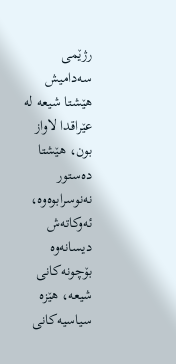رژێمی سه‌دامیش هێشتا شیعه‌ له‌ عێراقدا لاواز بون، هێشتا ده‌ستور نه‌نوسرابوه‌وه‌، ئه‌وكاته‌ش دیسانه‌وه‌ بۆچونه‌كانی شیعه‌، هێزه‌ سیاسیه‌كانی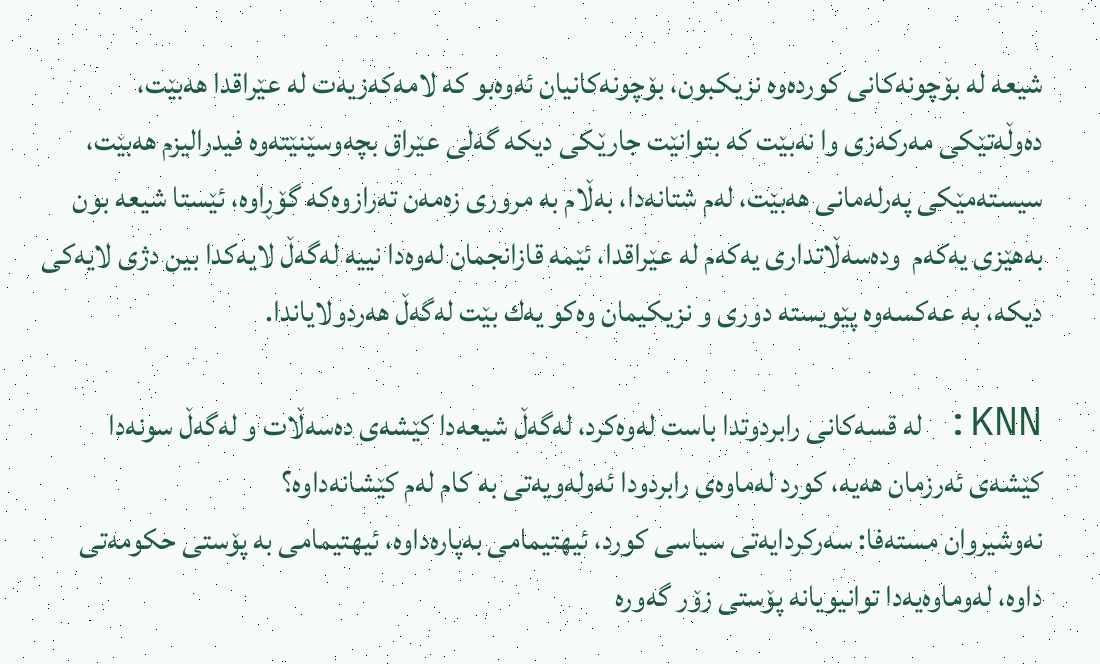شیعه‌ له‌ بۆچونه‌كانی کورده‌وه‌ نزیكبون، بۆچونه‌كانیان ئه‌وه‌بو كه‌ لامه‌كه‌زیه‌ت له‌ عێراقدا هه‌بێت، ده‌وڵه‌تێكی مه‌ركه‌زی وا نه‌بێت كه‌ بتوانێت جارێكی دیكه‌ گه‌لی عێراق بچه‌وسێنێته‌وه‌ فیدرالیزم هه‌بێت، سیسته‌مێكی په‌رله‌مانی هه‌بێت، له‌م شتانه‌دا، به‌ڵام به‌ مروری زه‌مه‌ن ته‌رازوه‌كه‌ گۆڕاوه‌، ئێستا شیعه‌ بون به‌هێزی یه‌كه‌م  وده‌سه‌ڵاتداری یه‌كه‌م له‌ عێراقدا، ئێمه‌ قازانجمان له‌وه‌دا نییه‌ له‌گه‌ڵ لایه‌كدا بین دژی لایه‌كی دیكه‌، به‌ عه‌كسه‌وه‌ پێویسته‌ دوری و نزیكیمان وه‌كو یه‌ك بێت له‌گه‌ڵ هه‌ردولایاندا.

KNN: له‌ قسه‌كانی رابردوتدا باست له‌وه‌كرد، له‌گه‌ڵ شیعه‌دا كێشه‌ی ده‌سه‌ڵات و له‌گه‌ڵ سونه‌دا كێشه‌ی ئه‌رزمان هه‌یه‌، كورد له‌ماوه‌ی رابردودا ئه‌وله‌ویه‌تی به‌ كام له‌م كێشانه‌داوه‌؟
نه‌وشیروان مسته‌فا: سه‌ركردایه‌تی سیاسی كورد، ئیهتیمامی به‌پاره‌داوه‌، ئیهتیمامی به‌ پۆستی حكومه‌تی داوه‌، له‌وماوه‌یه‌دا توانیویانه‌ پۆستی زۆر گه‌وره‌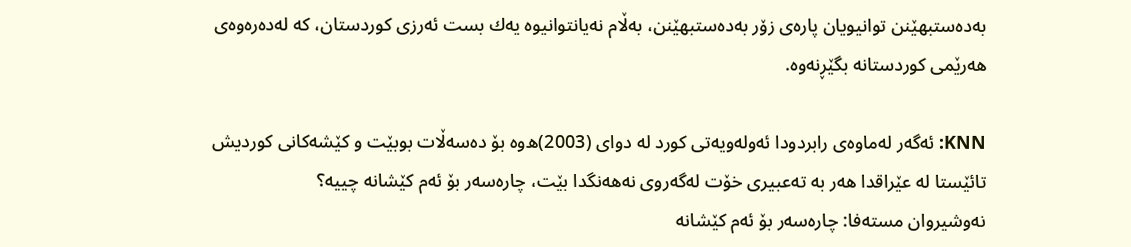به‌ده‌ستبهێنن توانیویان پاره‌ی زۆر به‌ده‌ستبهێنن، به‌ڵام نه‌یانتوانیوه‌ یه‌ك بست ئه‌رزی كوردستان، كه‌ له‌ده‌ره‌وه‌ی هه‌رێمی كوردستانه‌ بگێڕنه‌وه‌.

KNN: ئه‌گه‌ر له‌ماوه‌ی رابردودا ئه‌وله‌ویه‌تی كورد له‌ دوای (2003)ه‌وه‌ بۆ ده‌سه‌ڵات بوبێت و كێشه‌كانی كوردیش تائێستا له‌ عێراقدا هه‌ر به‌ ته‌عبیری خۆت له‌گه‌روی نه‌هه‌نگدا بێت، چاره‌سه‌ر بۆ ئه‌م كێشانه‌ چییه‌؟
نه‌وشیروان مسته‌فا: چاره‌سه‌ر بۆ ئه‌م كێشانه‌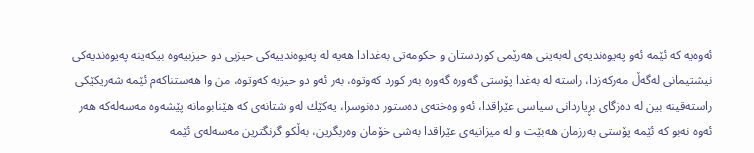ئه‌وه‌یه‌ كه‌ ئێمه‌ ئه‌و په‌یوه‌ندیه‌ی له‌به‌ینی هه‌رێمی كوردستان و حكومه‌تی به‌غدادا هه‌یه‌ له‌ په‌یوه‌ندییه‌كی حیزبی دو حیزبیه‌وه‌ بیكه‌ینه‌ په‌یوه‌ندیه‌كی نیشتیمانی له‌گه‌ڵ مه‌ركه‌زدا، راسته‌ له‌ به‌غدا پۆستی گه‌وره‌ گه‌وره‌ به‌ر كورد كه‌وتوه‌، به‌ر ئه‌و دو حیزبه‌ كه‌وتوه‌، من وا هه‌ستناكه‌م ئێمه‌ شه‌ریكێكی راسته‌قینه‌ بین له‌ ده‌زگای بڕیاردانی سیاسی عێراقدا، ئه‌و وه‌خته‌ی ده‌ستور ده‌نوسرا، یه‌كێك له‌و شتانه‌ی كه‌ هێنابومانه‌ پێشه‌وه‌ مه‌سه‌له‌كه هه‌ر ئه‌وه‌ نه‌بو كه‌ ئێمه‌ پۆستی به‌رزمان هه‌بێت و له‌ میزانیه‌ی عێراقدا به‌شی خۆمان وه‌ربگرین، به‌ڵكو گرنگترین مه‌سه‌له‌ی ئێمه‌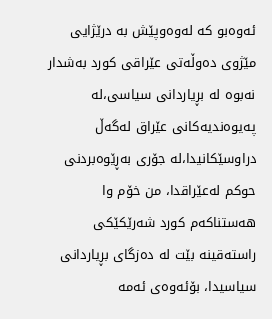ئه‌وه‌بو كه‌ له‌وه‌وپێش به‌ درێژایی مێژوی ده‌وڵه‌تی عێراقی كورد به‌شدار نه‌بوه‌ له‌ بڕیاردانی سیاسی،له‌ په‌یوه‌ندیه‌كانی عێراق له‌گه‌ڵ دراوسێكانیدا،له‌ جۆری به‌ڕێوه‌بردنی حوكم له‌عێراقدا، من خۆم وا هه‌ستناکه‌م كورد شه‌رێكێكی راسته‌قینه‌ بێت له‌ ده‌زگای بڕیاردانی سیاسیدا، بۆئه‌وه‌ی ئه‌مه‌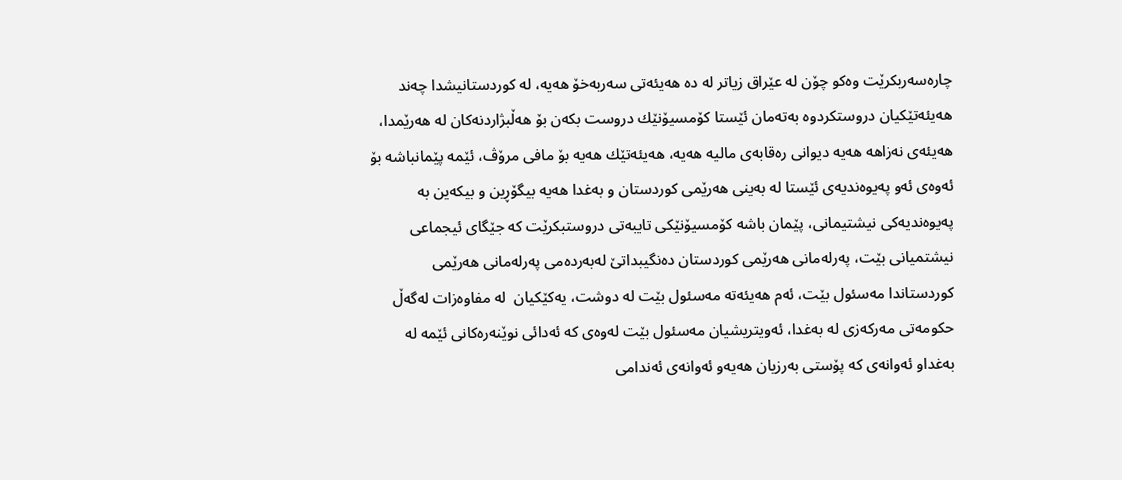چاره‌سه‌ربكرێت وه‌كو چۆن له‌ عێراق زیاتر له‌ ده‌ هه‌یئه‌تی سه‌ربه‌خۆ هه‌یه‌، له‌ كوردستانیشدا چه‌ند هه‌یئه‌تێكیان دروستكردوه‌ به‌ته‌مان ئێستا كۆمسیۆنێك دروست بكه‌ن بۆ هه‌ڵبژاردنه‌كان له‌ هه‌رێمدا، هه‌یئه‌ی نه‌زاهه‌ هه‌یه‌ دیوانی ره‌قابه‌ی مالیه‌ هه‌یه‌، هه‌یئه‌تێك هه‌یه‌ بۆ مافی مرۆڤ، ئێمه‌ پێمانباشه‌ بۆ ئه‌وه‌ی ئه‌و په‌یوه‌ندیه‌ی ئێستا له‌ به‌ینی هه‌رێمی كوردستان و به‌غدا هه‌یه‌ بیگۆڕین و بیكه‌ین به‌ په‌یوه‌ندیه‌كی نیشتیمانی، پێمان باشه‌ كۆمسیۆنێكی تایبه‌تی دروستبكرێت كه‌ جێگای ئیجماعی نیشتمیانی بێت، په‌رله‌مانی هه‌رێمی كوردستان ده‌نگیبداتێ له‌به‌رده‌می په‌رله‌مانی هه‌رێمی كوردستاندا مه‌سئول بێت، ئه‌م هه‌یئه‌ته‌ مه‌سئول بێت له‌ دوشت، یه‌كێكیان  له‌ مفاوه‌زات له‌گه‌ڵ حكومه‌تی مه‌ركه‌زی له‌ به‌غدا، ئه‌ویتریشیان مه‌سئول بێت له‌وه‌ی كه‌ ئه‌دائی نوێنه‌ره‌كانی ئێمه‌ له‌ به‌غداو ئه‌وانه‌ی كه‌ پۆستی به‌رزیان هه‌یه‌و ئه‌وانه‌ی ئه‌ندامی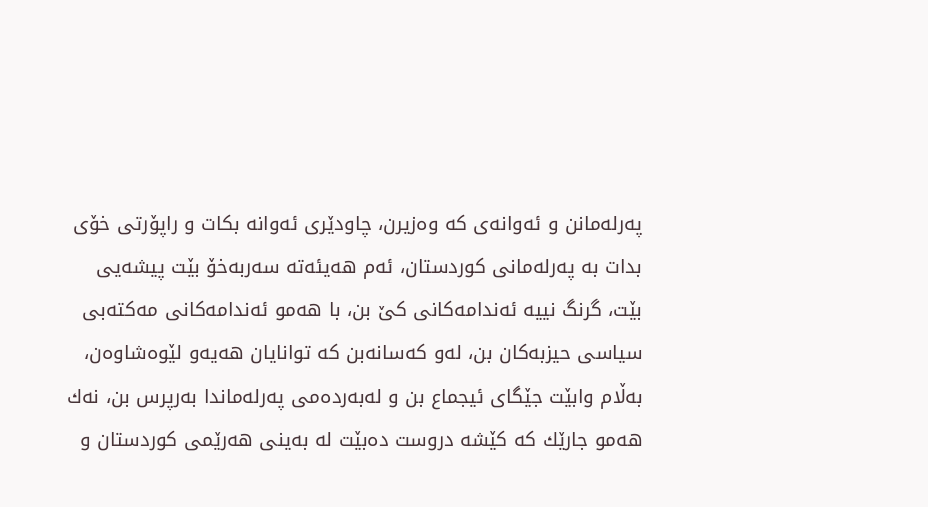په‌رله‌مانن و ئه‌وانه‌ی كه‌ وه‌زیرن، چاودێری ئه‌وانه‌ بكات و راپۆرتی خۆی بدات به‌ په‌رله‌مانی كوردستان، ئه‌م هه‌یئه‌ته‌ سه‌ربه‌خۆ بێت پیشه‌یی بێت، گرنگ نییه‌ ئه‌ندامه‌كانی كێ بن، با هه‌مو ئه‌ندامه‌كانی مه‌كته‌بی سیاسی حیزبه‌كان بن، له‌و كه‌سانه‌بن كه‌ توانایان هه‌یه‌و لێوه‌شاوه‌ن، به‌ڵام وابێت جێگای ئیجماع بن و له‌به‌رده‌می په‌رله‌ماندا به‌رپرس بن، نه‌ك هه‌مو جارێك كه‌ كێشه‌ دروست ده‌بێت له‌ به‌ینی هه‌رێمی كوردستان و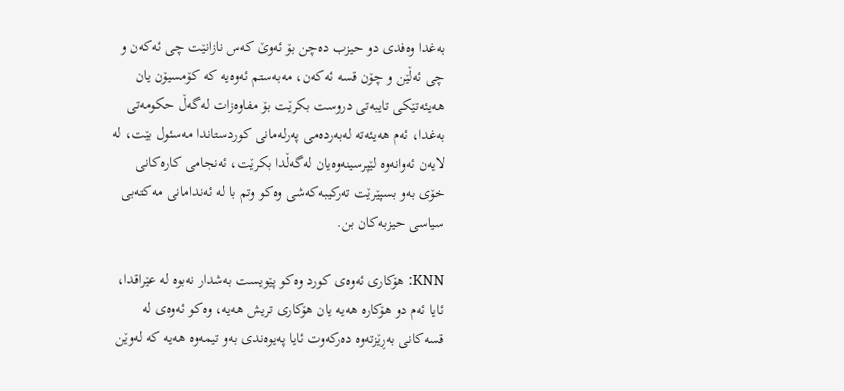به‌غدا وه‌فدی دو حیزب ده‌چن بۆ ئه‌وێ كه‌س نازانێت چی ئه‌كه‌ن و چی ئه‌ڵێن و چۆن قسه‌ ئه‌كه‌ن، مه‌به‌ستم ئه‌وه‌یه‌ كه‌ كۆمسیۆن یان هه‌یئه‌تێكی تایبه‌تی دروست بكرێت بۆ مفاوه‌زات له‌گه‌ڵ حكومه‌تی به‌غدا، ئه‌م هه‌یئه‌ته له‌به‌رده‌می په‌رله‌مانی كوردستاندا مه‌سئول بێت، له‌ لایه‌ن ئه‌وانه‌وه‌ لێپرسینه‌وه‌یان له‌گه‌ڵدا بكرێت، ئه‌نجامی كاره‌كانی خۆی به‌و بسپێرێت ته‌ركیبه‌كه‌شی وه‌كو وتم با له‌ ئه‌ندامانی مه‌كته‌بی سیاسی حیزبه‌كان بن.

KNN: هۆكاری ئه‌وه‌ی كورد وه‌كو پێویست به‌شدار نه‌بوه‌ له‌ عێراقدا، ئایا ئه‌م دو هۆكاره‌ هه‌یه‌ یان هۆكاری تریش هه‌یه‌، وه‌كو ئه‌وه‌ی له‌ قسه‌كانی به‌ڕێزته‌وه‌ ده‌ركه‌وت ئایا په‌یوه‌ندی به‌و تیمه‌وه‌ هه‌یه‌ كه‌ له‌وێن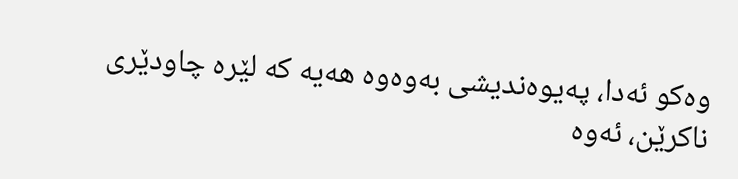وه‌كو ئه‌دا، په‌یوه‌ندیشی به‌وه‌وه‌ هه‌یه‌ كه‌ لێره‌ چاودێری ناكرێن، ئه‌وه‌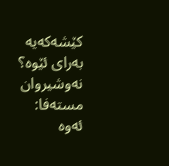كێشه‌كه‌یه‌ به‌رای ئێوه‌؟
نه‌وشیروان مسته‌فا: ئه‌وه‌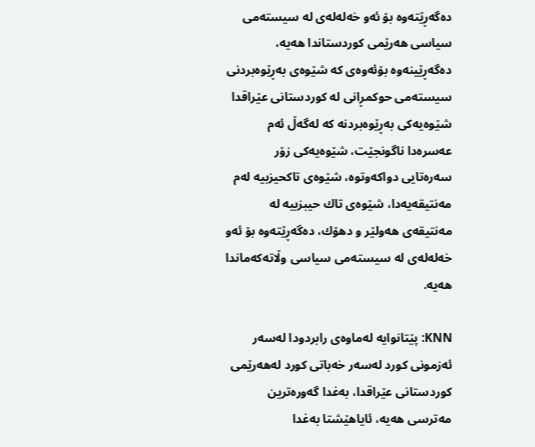ده‌گه‌ڕێته‌وه‌ بۆ ئه‌و خه‌له‌له‌ی له‌ سیسته‌می سیاسی هه‌رێمی كوردستاندا هه‌یه‌، ده‌گه‌ڕێینه‌وه‌ بۆئه‌وه‌ی كه‌ شێوه‌ی به‌ڕێوه‌بردنی سیسته‌می حوكمڕانی له‌ كوردستانی عێراقدا شێوه‌یه‌كی به‌ڕێوه‌بردنه‌ كه‌ له‌گه‌ڵ ئه‌م عه‌سره‌دا ناگونجێت، شێوه‌یه‌كی زۆر سه‌ره‌تایی دواكه‌وتوه‌، شێوه‌ی تاكحیزبیه‌ له‌م مه‌نتیقه‌یه‌دا، شێوه‌ی تاك حیبزبیه‌ له‌ مه‌نتیقه‌ی هه‌ولێر و دهۆك، ده‌گه‌ڕێته‌وه‌ بۆ ئه‌و خه‌له‌له‌ی له‌ سیسته‌می سیاسی وڵاته‌كه‌ماندا هه‌یه‌.

KNN: پێتانوایه‌ له‌ماوه‌ی رابردودا له‌سه‌ر ئه‌زمونی كورد له‌سه‌ر خه‌باتی كورد له‌هه‌رێمی كوردستانی عێراقدا، به‌غدا گه‌وره‌ترین مه‌ترسی هه‌یه‌، ئایاهێشتا به‌غدا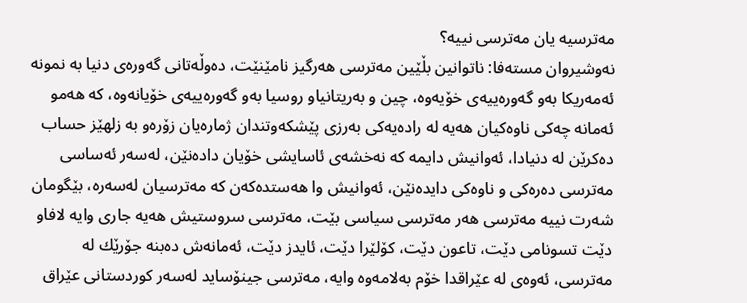مه‌ترسیه‌ یان مه‌ترسی نییه‌؟
نه‌وشیروان مسته‌فا: ناتوانین بڵێین مه‌ترسی هه‌رگیز نامێنێت، ده‌وڵه‌تانی گه‌وره‌ی دنیا به‌ نمونه‌ ئه‌مه‌ریكا به‌و گه‌وره‌ییه‌ی خۆیه‌وه‌، چین و به‌ریتانیاو روسیا به‌و گه‌وره‌ییه‌ی خۆیانه‌‌وه‌، كه‌ هه‌مو ئه‌مانه‌ چه‌كی ناوه‌كیان هه‌یه‌ له‌ راده‌یه‌كی به‌رزی پێشكه‌وتندان ژماره‌یان زۆره‌و به‌ زلهێز حساب ده‌كرێن له‌ دنیادا، ئه‌وانیش دایمه‌ كه‌ نه‌خشه‌ی ئاسایشی خۆیان داده‌نێن، له‌سه‌ر ئه‌ساسی مه‌ترسی ده‌ره‌كی و ناوه‌كی دایده‌نێن، ئه‌وانیش وا هه‌ستده‌كه‌ن كه‌ مه‌ترسیان له‌سه‌ره‌، بێگومان شه‌رت نییه‌ مه‌ترسی هه‌ر مه‌ترسی سیاسی بێت، مه‌ترسی سروستیش هه‌یه‌ جاری وایه‌ لافاو دێت تسونامی دێت، تاعون دێت، كۆلێرا دێت، ئایدز دێت، ئه‌مانه‌ش ده‌بنه‌ جۆرێك له‌ مه‌ترسی، ئه‌وه‌ی له‌ عێراقدا خۆم به‌لامه‌وه‌ وایه‌، مه‌ترسی جینۆساید له‌سه‌ر كوردستانی عێراق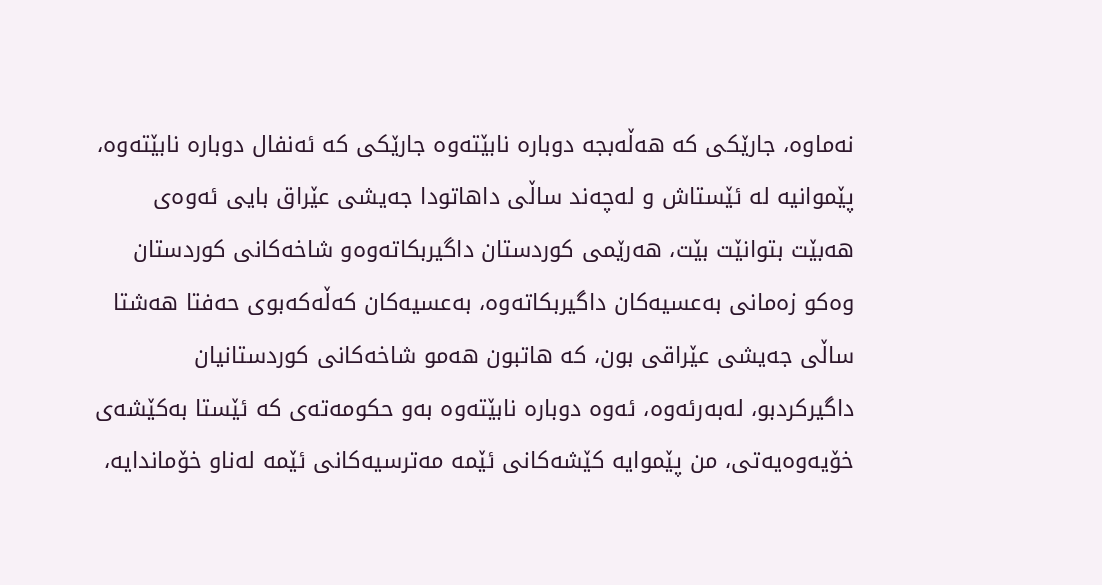نه‌ماوه‌، جارێكی كه‌ هه‌ڵه‌بجه‌ دوباره‌ نابێته‌وه‌ جارێكی كه‌ ئه‌نفال دوباره‌ نابێته‌وه‌، پێموانیه‌ له‌ ئێستاش و له‌چه‌ند ساڵی داهاتودا جه‌یشی عێراق بایی ئه‌وه‌ی هه‌بێت بتوانێت بێت، هه‌رێمی كوردستان داگیربكاته‌وه‌و شاخه‌كانی كوردستان وه‌كو زه‌مانی به‌عسیه‌كان داگیربكاته‌وه‌، به‌عسیه‌كان كه‌ڵه‌كه‌بوی حه‌فتا هه‌شتا ساڵی جه‌یشی عێراقی بون، كه‌ هاتبون هه‌مو شاخه‌كانی كوردستانیان داگیركردبو، له‌به‌رئه‌وه‌، ئه‌وه‌ دوباره‌ نابێته‌وه‌ به‌و حكومه‌ته‌ی كه‌ ئێستا به‌كێشه‌ی خۆیه‌وه‌یه‌تی، من پێموایه‌ كێشه‌كانی ئێمه‌ مه‌ترسیه‌كانی ئێمه‌ له‌ناو خۆماندایه‌،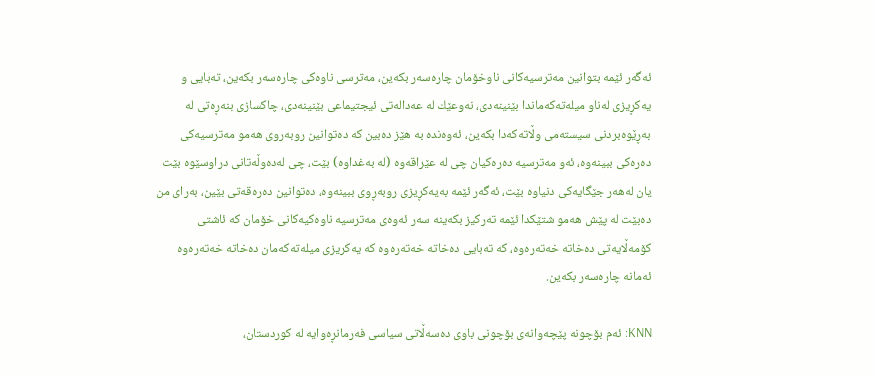ئه‌گه‌ر ئێمه‌ بتوانین مه‌ترسیه‌كانی ناوخۆمان چاره‌سه‌ر بكه‌ین، مه‌ترسی ناوه‌كی چاره‌سه‌ر بكه‌ین، ته‌بایی و یه‌كڕیزی له‌ناو میله‌ته‌كه‌ماندا بێنینه‌دی، نه‌وعێك له‌ عه‌داله‌تی ئیجتیماعی بێنینه‌دی، چاكسازی بنه‌ڕه‌تی له‌ به‌ڕێوه‌بردنی سیسته‌می وڵاته‌كه‌دا بكه‌ین، ئه‌وه‌نده‌ به‌ هێز ده‌بین كه‌ ده‌توانین روبه‌روی هه‌مو مه‌ترسیه‌كی ده‌ره‌كی ببینه‌وه‌، ئه‌و مه‌ترسیه‌ ده‌ره‌كیان چی له‌ عێراقه‌وه‌ (له‌ به‌غداوه) بێت، چی له‌ده‌وڵه‌تانی دراوسێوه‌ بێت یان له‌هه‌ر جێگایه‌كی دنیاوه‌ بێت، ئه‌گه‌ر ئێمه‌ به‌یه‌كڕیزی روبه‌ڕوی ببینه‌وه‌، ده‌توانین ده‌ره‌قه‌تی بێین، به‌رای من ده‌بێت له‌ پێش هه‌مو شتێكدا ئێمه‌ ته‌ركیز بكه‌ینه‌ سه‌ر ئه‌وه‌ی مه‌ترسیه‌ ناوه‌كیه‌كانی خۆمان كه‌ ئاشتی كۆمه‌ڵایه‌تی ده‌خاته‌ خه‌ته‌ره‌وه‌، كه‌ ته‌بایی ده‌خاته‌ خه‌ته‌ره‌وه‌ كه‌ یه‌كریزی میله‌ته‌كه‌مان ده‌خاته‌ خه‌ته‌ره‌وه‌ ئه‌مانه‌ چاره‌سه‌ر بكه‌ین.

KNN: ئه‌م بۆچونه‌ پێچه‌وانه‌ی بۆچونی باوی ده‌سه‌ڵاتی سیاسی فه‌رمانڕه‌وایه‌ له‌ كوردستان،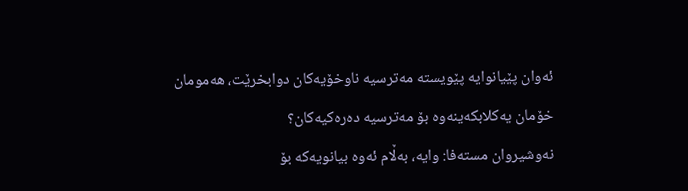ئه‌وان پێیانوایه‌ پێویسته‌ مه‌ترسیه‌ ناوخۆیه‌كان دوابخرێت، هه‌مومان خۆمان یه‌كلابكه‌ینه‌وه‌ بۆ مه‌ترسیه‌ ده‌ره‌كیه‌كان؟
نه‌وشیروان مسته‌فا: وایه‌، به‌ڵام ئه‌وه‌ بیانویه‌كه‌ بۆ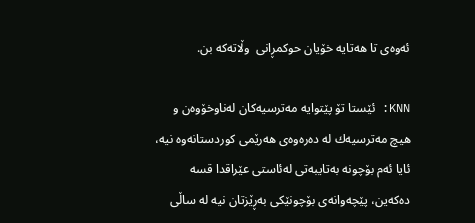ئه‌وه‌ی تا هه‌تایه‌ خۆیان حوكمڕانی  وڵاته‌كه ‌بن.

KNN: ئێستا تۆ پێتوایه‌ مه‌ترسیه‌كان له‌ناوخۆوه‌ن و هیچ مه‌ترسیه‌ك له‌ ده‌ره‌وه‌ی هه‌رێمی كوردستانه‌وه‌ نیه‌، ئایا ئه‌م بۆچونه‌ به‌تایبه‌تی له‌ئاستی عێراقدا قسه‌ ده‌كه‌ین، پێچه‌وانه‌ی بۆچونێكی به‌ڕێزتان نیه‌ له ساڵی‌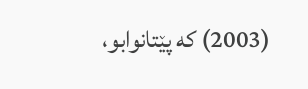(2003) كه‌ پێتانوابو،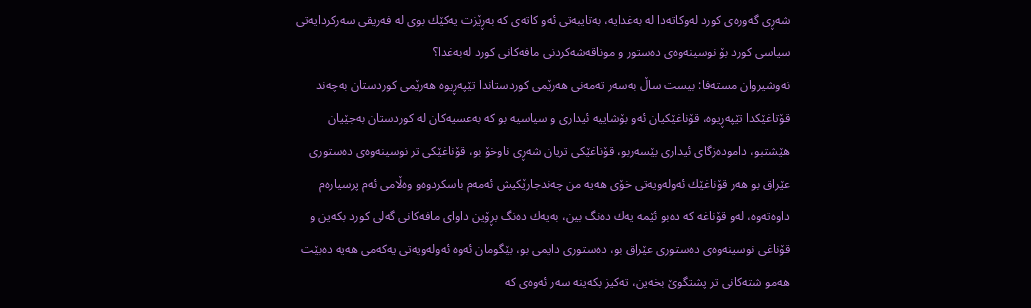شه‌ڕی گه‌وره‌ی كورد له‌وكاته‌دا له‌ به‌غدایه‌، به‌تایبه‌تی ئه‌و كاته‌ی كه‌ به‌ڕێزت یه‌كێك بوی له‌ فه‌ریقی سه‌ركردایه‌تی سیاسی كورد بۆ نوسینه‌وه‌ی ده‌ستور و موناقه‌شه‌كردنی مافه‌كانی كورد له‌به‌غدا؟
نه‌وشیروان مسته‌فا: بیست ساڵ به‌سه‌ر ته‌مه‌نی هه‌رێمی كوردستاندا تێپه‌ڕیوه‌ هه‌رێمی كوردستان به‌چه‌ند قۆتاغێكدا تێپه‌ڕیوه‌، قۆناغێكیان ئه‌و بۆشاییه‌ ئیداری و سیاسیه‌ بو كه‌ به‌عسیه‌كان له‌ كوردستان به‌جێیان هێشتبو، داموده‌زگای ئیداری بێسه‌ربو، قۆناغێكی تریان شه‌ڕی ناوخۆ بو، قۆناغێكی تر نوسینه‌وه‌ی ده‌ستوری عێراق بو هه‌ر قۆناغێك ئه‌وله‌ویه‌تی خۆی هه‌یه‌ من چه‌ندجارێكیش ئه‌مه‌م باسكردوه‌و وه‌ڵامی ئه‌م پرسیاره‌م داوه‌ته‌وه‌، له‌و قۆناغه‌ كه‌ ده‌بو ئێمه‌ یه‌ك ده‌نگ بین، به‌یه‌ك ده‌نگ بڕۆین داوای مافه‌كانی گه‌لی كورد بكه‌ین و قۆناغی نوسینه‌وه‌ی ده‌ستوری عێراق بو، ده‌ستوری دایمی بو، بێگومان ئه‌وه‌ ئه‌وله‌ویه‌تی یه‌كه‌می هه‌یه‌ ده‌بێت هه‌مو شته‌كانی تر‌ پشتگوێ بخه‌ین، ته‌كیز بكه‌ینه‌ سه‌ر ئه‌وه‌ی كه‌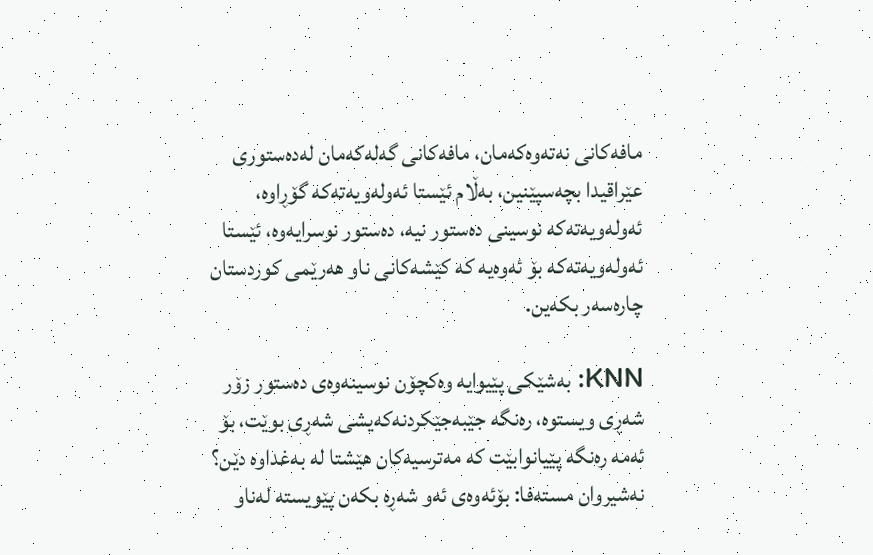مافه‌كانی نه‌ته‌وه‌كه‌مان، مافه‌كانی گه‌له‌كه‌مان له‌ده‌ستوری عێراقیدا بچه‌سپێنین، به‌ڵام ئێستا ئه‌وله‌ویه‌ته‌كه‌ گۆڕاوه‌، ئه‌وله‌ویه‌ته‌كه‌ نوسینی ده‌ستور نیه‌، ده‌ستور نوسرایه‌وه‌، ئێستا ئه‌وله‌ویه‌ته‌كه‌ بۆ ئه‌وه‌یه‌ كه‌ كێشه‌كانی ناو هه‌رێمی كوردستان چاره‌سه‌ر بكه‌ین.

KNN: به‌شێكی پێیوایه‌ وه‌كچۆن نوسینه‌وه‌ی ده‌ستور زۆر شه‌ڕی ویستوه‌، ره‌نگه‌ جێبه‌جێكردنه‌كه‌یشی شه‌ڕی بوێت، بۆ ئه‌مه‌ ره‌نگه‌ پێیانوابێت كه‌ مه‌ترسیه‌كان هێشتا له‌ به‌غداوه‌ دێن؟
نه‌شیروان مسته‌فا: بۆئه‌وه‌ی ئه‌و شه‌ڕه‌ بكه‌ن پێویسته‌ له‌ناو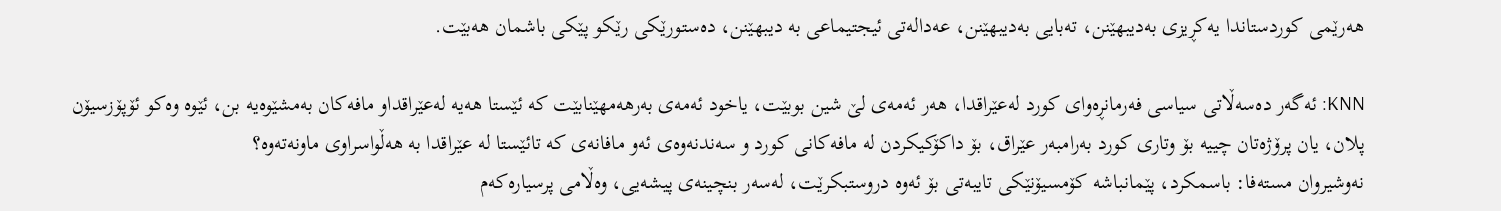هه‌رێمی كوردستاندا یه‌كڕیزی به‌دیبهێنن، ته‌بایی به‌دیبهێنن، عه‌داله‌تی ئیجتیماعی به‌ دیبهێنن، ده‌ستورێكی رێكو پێكی باشمان هه‌بێت.

KNN: ئه‌گه‌ر ده‌سه‌ڵاتی سیاسی فه‌رمانڕه‌وای كورد له‌عێراقدا، هه‌ر ئه‌مه‌ی لێ شین بوبێت، یاخود ئه‌مه‌ی به‌رهه‌مهێنابێت كه‌ ئێستا هه‌یه‌ له‌عێراقداو مافه‌كان به‌مشێوه‌یه‌ بن، ئێوه‌ وه‌كو ئۆپۆزسیۆن پلان، یان پرۆژه‌تان چییه‌ بۆ وتاری كورد به‌رامبه‌ر عێراق، بۆ داكۆکیكردن له‌ مافه‌كانی كورد و ‌سه‌ندنه‌وه‌ی ئه‌و مافانه‌ی كه‌ تائێستا له‌ عێراقدا به‌ هه‌ڵواسراوی ماونه‌ته‌وه‌؟
نه‌وشیروان مسته‌فا: باسمكرد، پێمانباشه‌ كۆمسیۆنێكی تایبه‌تی بۆ ئه‌وه‌ دروستبكرێت، له‌سه‌ر بنچینه‌ی پیشه‌یی، وه‌ڵامی پرسیاره‌كه‌م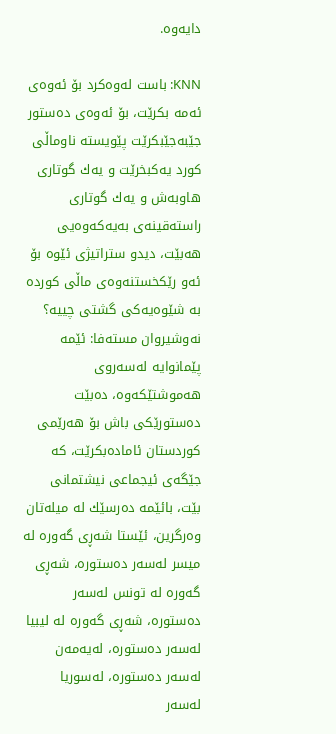دایه‌وه‌.

KNN: باست له‌وه‌كرد بۆ ئه‌وه‌ی ئه‌مه‌ بكرێت، بۆ ئه‌وه‌ی ده‌ستور جێبه‌جێبكرێت پێویسته‌ ناوماڵی كورد یه‌كبخرێت و‌ یه‌ك گوتاری هاوبه‌ش و یه‌ك گوتاری راسته‌قینه‌ی به‌یه‌كه‌وه‌یی هه‌بێت، دیدو ستراتیژی ئێوه‌ بۆ ئه‌و رێكخستنه‌وه‌ی ماڵی كورده‌ به‌ شێوه‌یه‌كی گشتی چییه‌؟
نه‌وشیروان مسته‌فا: ئێمه‌ پێمانوایه‌ له‌سه‌روی هه‌موشتێكه‌وه‌، ده‌بێت ده‌ستورێكی باش بۆ هه‌رێمی كوردستان ئاماده‌بكرێت، كه‌ جێگه‌ی ئیجماعی نیشتمانی بێت، بائێمه‌ ده‌رسێك له‌ میله‌تان وه‌رگرین، ئێستا شه‌ڕی گه‌وره‌ له‌ میسر له‌سه‌ر ده‌ستوره‌، شه‌ڕی گه‌وره‌ له‌ تونس له‌سه‌ر ده‌ستوره‌، شه‌ڕی گه‌وره‌ له‌ لیبیا له‌سه‌ر ده‌ستوره‌، له‌یه‌مه‌ن له‌سه‌ر ده‌ستوره‌، له‌سوریا له‌سه‌ر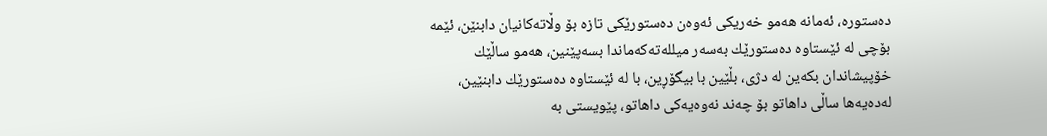ده‌ستوره‌، ئه‌مانه‌ هه‌مو خه‌ریكی ئه‌وه‌ن ده‌ستورێكی تازه‌ بۆ وڵاته‌كانیان دابنێن، ئێمه‌ بۆچی له‌ ئێستاوه‌ ده‌ستورێك به‌سه‌ر میلله‌ته‌كه‌ماندا بسه‌پێنین، هه‌مو ساڵێك خۆپیشاندان بكه‌ین له‌ دژی، بڵێین با بیگۆڕین، با له‌ ئێستاوه‌ ده‌ستورێك دابنێین، له‌ده‌یه‌ها ساڵی داهاتو بۆ چه‌ند نه‌وه‌یه‌كی داهاتو، پێویستی به‌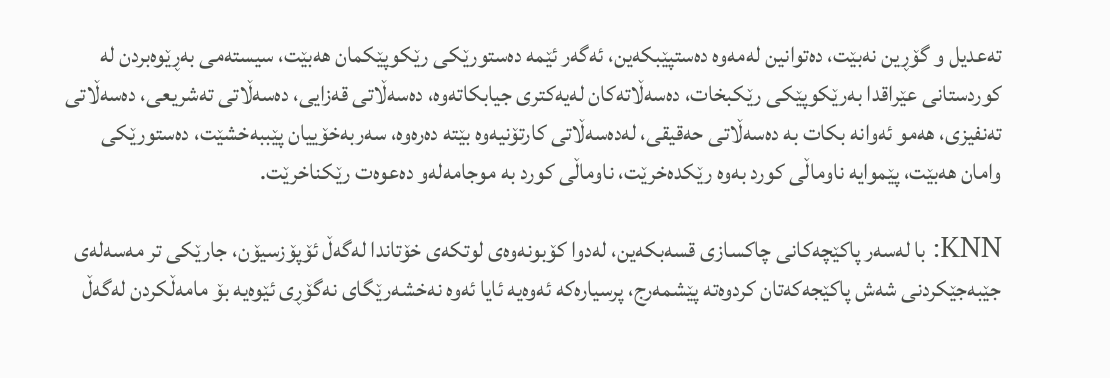ته‌عدیل و گۆڕین نه‌بێت، ده‌توانین له‌مه‌وه‌ ده‌ستپێبكه‌ین، ئه‌گه‌ر ئێمه‌ ده‌ستورێكی رێكوپێكمان هه‌بێت، سیسته‌می به‌ڕێوه‌بردن له‌ كوردستانی عێراقدا به‌رێكوپێكی رێكبخات، ده‌سه‌ڵاته‌كان له‌یه‌كتری جیابكاته‌وه‌، ده‌سه‌ڵاتی قه‌زایی، ده‌سه‌ڵاتی ته‌شریعی، ده‌سه‌ڵاتی ته‌نفیزی، هه‌مو ئه‌وانه‌ بكات به‌ ده‌سه‌ڵاتی حه‌قیقی، له‌ده‌سه‌ڵاتی كارتۆنیه‌وه‌ بێته‌ ده‌ره‌وه‌، سه‌ربه‌خۆییان پێببه‌خشێت، ده‌ستورێكی وامان هه‌بێت، پێموایه‌ ناوماڵی كورد به‌وه‌ رێكده‌خرێت، ناوماڵی كورد به‌ موجامه‌له‌و ده‌عوه‌ت رێكناخرێت.

KNN: با له‌سه‌ر پاكێچه‌كانی چاكسازی قسه‌بكه‌ین، له‌دوا كۆبونه‌وه‌ی لوتكه‌ی خۆتاندا له‌گه‌ڵ ئۆپۆزسیۆن، جارێكی تر مه‌سه‌له‌ی جێبه‌جێكردنی شه‌ش پاكێجه‌كه‌تان كردوه‌ته‌ پێشمه‌رج، پرسیاره‌كه‌ ئه‌وه‌یه‌ ئایا ئه‌وه‌ نه‌خشه‌رێگای نه‌گۆڕی ئێوه‌یه‌ بۆ مامه‌ڵكردن له‌گه‌ڵ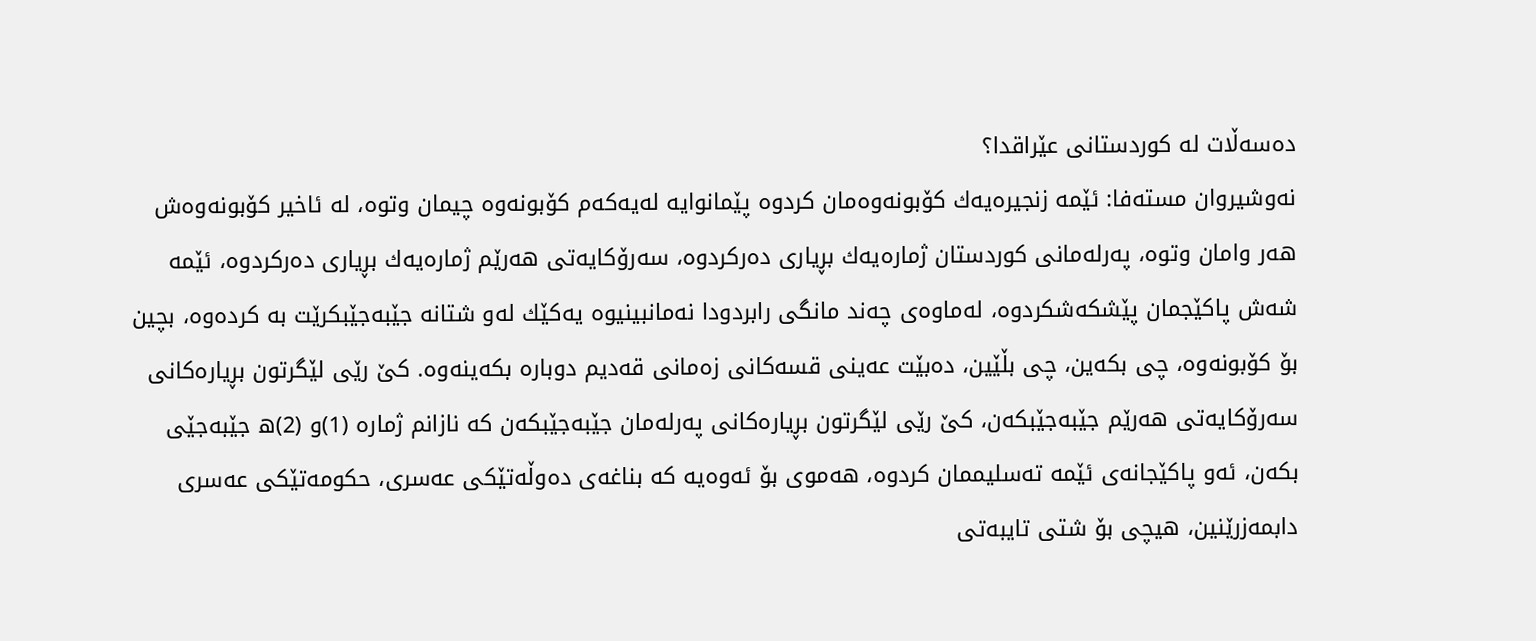ده‌سه‌ڵات له‌ كوردستانی عێراقدا؟
نه‌وشیروان مسته‌فا: ئێمه‌ زنجیره‌یه‌ك كۆبونه‌وه‌مان كردوه‌ پێمانوایه‌ له‌یه‌كه‌م كۆبونه‌وه‌ چیمان وتوه‌، له‌ ئاخیر كۆبونه‌وه‌ش هه‌ر وامان وتوه‌، په‌رله‌مانی كوردستان ژماره‌یه‌ك بڕیاری ده‌ركردوه‌، سه‌رۆكایه‌تی هه‌رێم ژماره‌یه‌ك بڕیاری ده‌ركردوه‌، ئێمه‌ شه‌ش پاكێجمان پێشكه‌شكردوه‌، له‌ماوه‌ی چه‌ند مانگی رابردودا نه‌مانبینیوه‌ یه‌كێك له‌و شتانه‌ جێبه‌جێبكرێت به‌ كرده‌وه‌، بچین بۆ كۆبونه‌وه‌، چی بكه‌ین، چی بڵێین، ده‌بێت عه‌ینی قسه‌كانی زه‌مانی قه‌دیم دوباره‌ بكه‌ینه‌وه‌. كێ رێی لێگرتون بڕیاره‌كانی سه‌رۆكایه‌تی هه‌رێم جێبه‌جێبكه‌ن، كێ رێی لێگرتون بڕیاره‌كانی په‌رله‌مان جێبه‌جێبكه‌ن كه‌ نازانم ژماره‌ (1)و (2)ه‌ جێبه‌جێی بكه‌ن، ئه‌و پاكێجانه‌ی ئێمه‌ ته‌سلیممان كردوه‌، هه‌موی بۆ ئه‌وه‌یه‌ كه‌ بناغه‌ی ده‌وڵه‌تێكی عه‌سری، حكومه‌تێكی عه‌سری دابمه‌زرێنین، هیچی بۆ شتی تایبه‌تی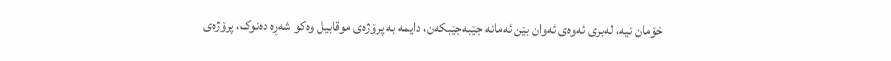خۆمان نیه‌، له‌بری ئه‌وه‌ی ئه‌وان بێن ئه‌مانه‌ جێبه‌جێبكه‌ن، دایمه‌ به‌ پرۆژه‌ی موقابیل وه‌كو شه‌ڕه‌ ده‌نوک، پرۆژه‌ی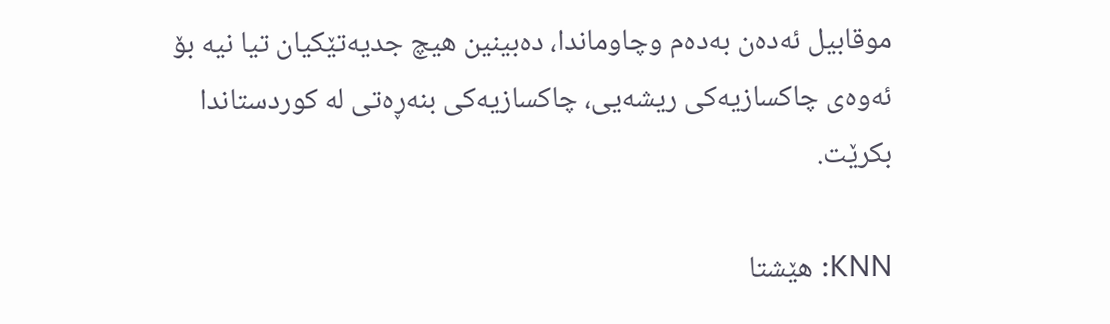موقابیل ئه‌ده‌ن به‌ده‌م وچاوماندا، ده‌بینین هیچ جدیه‌تێكیان تیا نیه‌ بۆ ئه‌وه‌ی چاكسازیه‌كی ریشه‌یی، چاكسازیه‌كی بنه‌ڕه‌تی له‌ كوردستاندا بكرێت.

KNN: هێشتا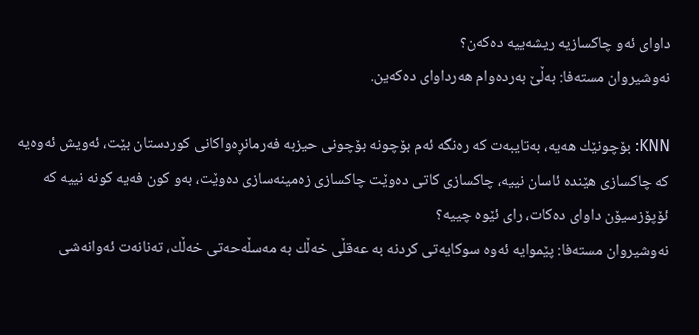داوای ئه‌و چاكسازیه‌ ریشه‌ییه‌ ده‌كه‌ن؟
نه‌وشیروان مسته‌فا: به‌ڵێ به‌رده‌وام هه‌رداوای ده‌كه‌ین.

KNN: بۆچونێك هه‌یه‌، به‌تایبه‌ت كه‌ ره‌نگه‌ ئه‌م بۆچونه‌ بۆچونی حیزبه‌ فه‌رمانڕه‌واكانی كوردستان بێت، ئه‌ویش ئه‌وه‌یه‌ كه‌ چاكسازی هێنده‌ ئاسان نییه‌، چاكسازی كاتی ده‌وێت چاكسازی زه‌مینه‌سازی ده‌وێت، به‌و كون فه‌یه‌ كونه‌ نییه‌ كه‌ ئۆپۆزسیۆن داوای ده‌كات، رای ئێوه‌ چییه‌؟
نه‌وشیروان مسته‌فا: پێموایه‌ ئه‌وه‌ سوكایه‌تی كردنه‌ به‌ عه‌قڵی خه‌ڵك به‌ مه‌سڵه‌حه‌تی خه‌ڵك، ته‌نانه‌ت ئه‌وانه‌شی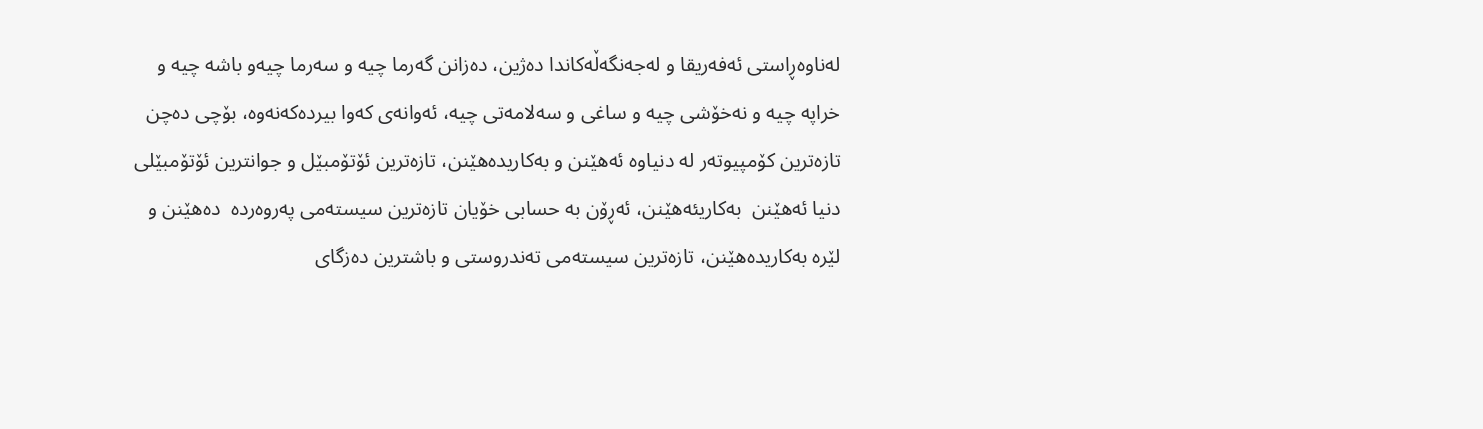له‌ناوه‌ڕاستی ئه‌فه‌ریقا و له‌جه‌نگه‌ڵه‌كاندا ده‌ژین، ده‌زانن گه‌رما چیه‌ و سه‌رما چیه‌و باشه‌ چیه‌ و خراپه‌ چیه ‌و نه‌خۆشی چیه‌ و ساغی و سه‌لامه‌تی چیه‌، ئه‌وانه‌ی كه‌وا بیرده‌كه‌نه‌وه‌، بۆچی ده‌چن تازه‌ترین كۆمپیوته‌ر له‌ دنیاوه‌ ئه‌هێنن و به‌كاریده‌هێنن، تازه‌ترین ئۆتۆمبێل و جوانترین ئۆتۆمبێلی دنیا ئه‌هێنن  به‌كاریئه‌هێنن، ئه‌ڕۆن به‌ حسابی خۆیان تازه‌ترین سیسته‌می په‌روه‌رده ‌ ده‌هێنن و لێره‌ به‌كاریده‌هێنن، تازه‌ترین سیسته‌می ته‌ندروستی و باشترین ده‌زگای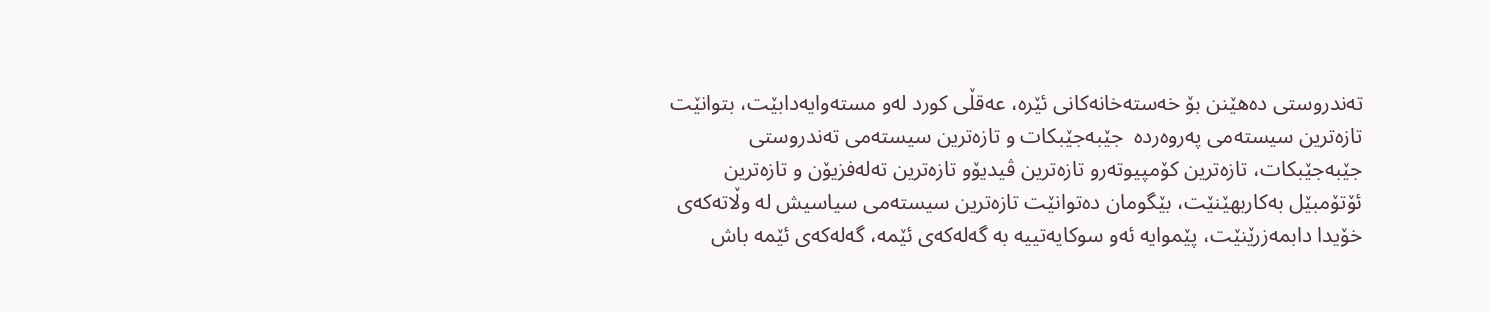ته‌ندروستی ده‌هێنن بۆ خه‌سته‌خانه‌كانی ئێره‌، عه‌قڵی كورد له‌و مسته‌وایه‌دابێت، بتوانێت تازه‌ترین سیسته‌می په‌روه‌رده ‌ جێبه‌جێبكات و تازه‌ترین سیسته‌می ته‌ندروستی جێبه‌جێبكات، تازه‌ترین كۆمپیوته‌رو تازه‌ترین ڤیدیۆو تازه‌ترین ته‌له‌فزیۆن و تازه‌ترین ئۆتۆمبێل به‌كاربهێنێت، بێگومان ده‌توانێت تازه‌ترین سیسته‌می سیاسیش له‌ وڵاته‌كه‌ی خۆیدا دابمه‌زرێنێت، پێموایه‌ ئه‌و سوكایه‌تییه‌ به‌ گه‌له‌كه‌ی ئێمه‌، گه‌له‌كه‌ی ئێمه‌‌ باش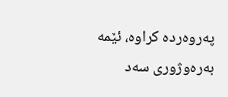په‌روه‌رده‌ كراوه‌، ئێمه‌ به‌ره‌وژوری سه‌د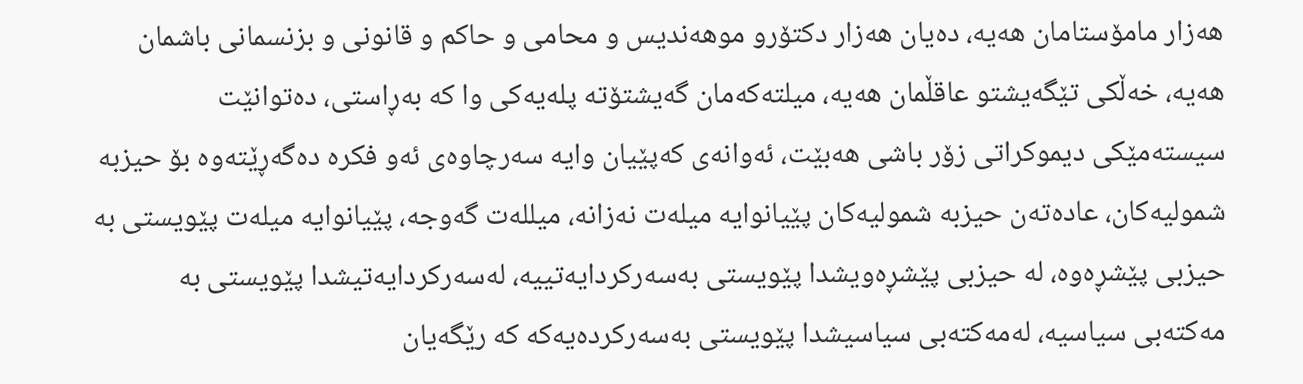هه‌زار مامۆستامان هه‌یه‌، ده‌یان هه‌زار دكتۆرو موهه‌ندیس و محامی و حاكم و قانونی و بزنسمانی باشمان هه‌یه‌، خه‌ڵكی تێگه‌یشتو عاقڵمان هه‌یه‌، میلته‌كه‌مان گه‌یشتۆته‌ پله‌یه‌كی وا كه‌ به‌ڕاستی، ده‌توانێت سیسته‌مێكی دیموكراتی زۆر باشی هه‌بێت، ئه‌وانه‌ی كه‌پێیان وایه‌ سه‌رچاوه‌ی ئه‌و فكره‌ ده‌گه‌ڕێته‌وه‌ بۆ حیزبه‌ شمولیه‌كان، عاده‌ته‌ن حیزبه‌ شمولیه‌كان پێیانوایه‌ میله‌ت نه‌زانه‌، میلله‌ت گه‌وجه‌، پێیانوایه‌ میله‌ت پێویستی به‌ حیزبی پێشڕه‌وه‌، له‌ حیزبی پێشڕه‌ویشدا پێویستی به‌سه‌ركردایه‌تییه‌، له‌سه‌ركردایه‌تیشدا پێویستی به‌ مه‌كته‌بی سیاسیه‌، له‌مه‌كته‌بی سیاسیشدا پێویستی به‌سه‌ر‌كرده‌یه‌كه‌ كه‌ رێگه‌یان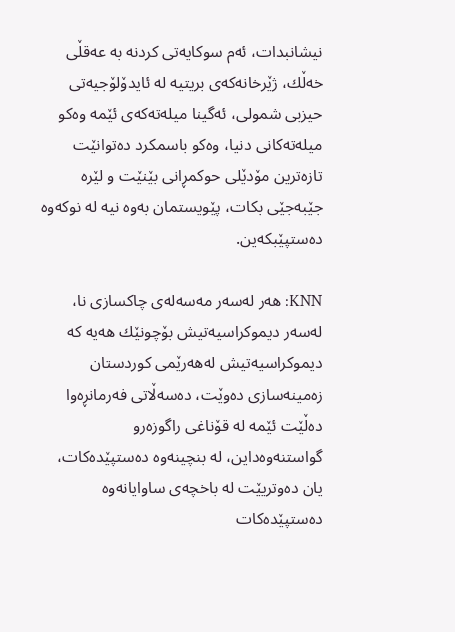نیشانبدات، ئه‌م سوكایه‌تی كردنه‌ به‌ عه‌قڵی خه‌ڵك، ژێرخانه‌كه‌ی بریتیه‌ له‌ ئایدۆلۆجیه‌تی حیزبی شمولی، ئه‌گینا میله‌ته‌كه‌ی ئێمه‌ وه‌كو میله‌ته‌كانی دنیا، وه‌كو باسمكرد ده‌توانێت تازه‌ترین مۆدێلی حوكمڕانی بێنێت و لێره‌ جێبه‌جێی بكات، پێویستمان به‌وه‌ نیه‌ له‌ نوكه‌وه‌ ده‌ستپێبكه‌ین.

KNN: هه‌ر له‌سه‌ر مه‌سه‌له‌ی چاكسازی نا، له‌سه‌ر دیموكراسیه‌تیش بۆچونێك هه‌یه‌ كه‌ دیموكراسیه‌تیش له‌هه‌رێمی كوردستان زه‌مینه‌سازی ده‌وێت، ده‌سه‌ڵاتی فه‌رمانڕه‌وا ده‌ڵێت ئێمه‌ له‌ قۆناغی راگوزه‌رو گواستنه‌وه‌داین، له‌ بنچینه‌وه‌ ده‌ستپێده‌كات، یان ده‌وتریێت له‌ باخچه‌ی ساوایانه‌وه‌ ده‌ستپێده‌كات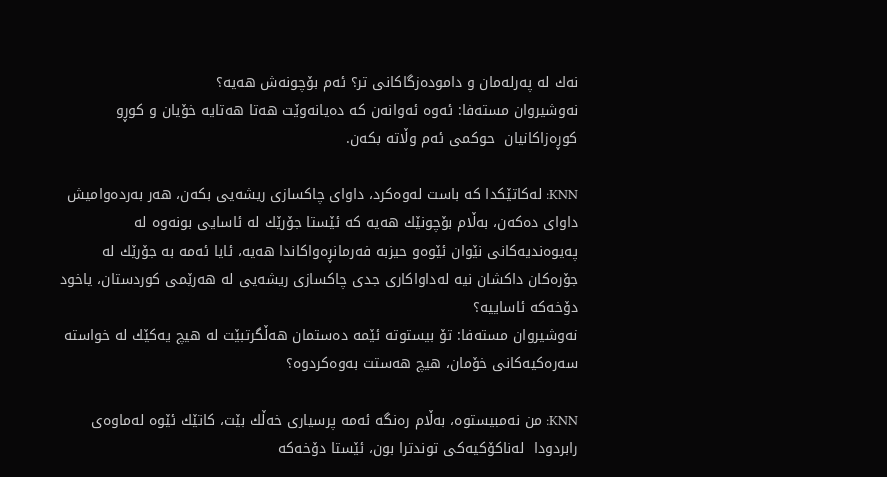نه‌ك له‌ په‌رله‌مان و داموده‌زگاكانی تر؟ ئه‌م بۆچونه‌ش هه‌یه‌؟
نه‌وشیروان مسته‌فا: ئه‌وه‌ ئه‌وانه‌ن كه‌ ده‌یانه‌وێت هه‌تا هه‌تایه‌ خۆیان و كوڕو كوڕه‌زاكانیان  حوكمی ئه‌م وڵاته‌ بكه‌ن.

KNN: له‌كاتێكدا كه‌ باست له‌وه‌كرد، داوای چاكسازی ریشه‌یی بكه‌ن، هه‌ر به‌رده‌وامیش داوای ده‌كه‌ن، به‌ڵام بۆچونێك هه‌یه‌ كه‌ ئێستا جۆرێك له‌ ئاسایی بونه‌وه‌ له‌ په‌یوه‌ندیه‌كانی نێوان ئێوه‌و حیزبه‌ فه‌رمانڕه‌واكاندا هه‌یه‌، ئایا ئه‌مه‌ به‌ جۆرێك له‌ جۆره‌كان داكشان نیه‌ له‌داواكاری جدی چاكسازی ریشه‌یی له‌ هه‌رێمی كوردستان، یاخود دۆخه‌كه‌ ئاساییه‌؟
نه‌وشیروان مسته‌فا: تۆ بیستوته‌ ئێمه‌ ده‌ستمان هه‌ڵگرتبێت له‌ هیچ یه‌كێك له‌ خواسته‌ سه‌ره‌كیه‌كانی خۆمان، هیچ هه‌ستت به‌وه‌كردوه‌؟

KNN: من نه‌مبیستوه‌، به‌ڵام ره‌نگه‌ ئه‌مه‌ پرسیاری خه‌ڵك بێت، كاتێك ئێوه‌ له‌ماوه‌ی رابردودا  له‌ناكۆكیه‌كی توندترا بون، ئێستا دۆخه‌كه‌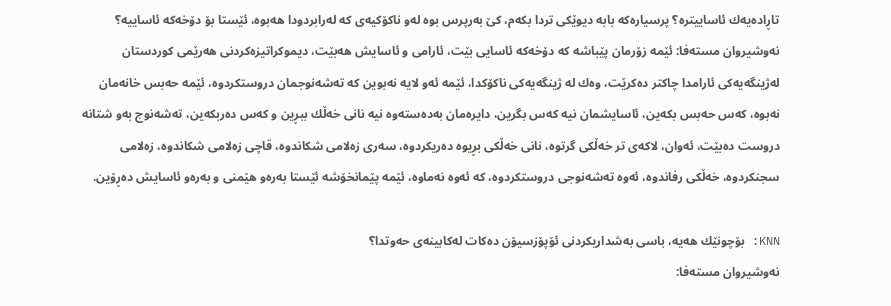تاڕاده‌یه‌ك ئاساییتره‌؟ پرسیاره‌كه‌ بابه‌ دیوێكی تردا بكه‌م، كێ به‌رپرس بوه‌ له‌و ناكۆكیه‌ی كه‌ له‌رابردودا هه‌بوه‌، ئێستا بۆ دۆخه‌كه‌ ئاساییه‌؟
نه‌وشیروان مسته‌فا: ئێمه‌ زۆرمان پێباشه‌ كه‌ دۆخه‌كه‌ ئاسایی بێت، ئارامی و ئاسایش هه‌بێت، دیموكراتیزه‌كردنی هه‌رێمی كوردستان له‌ژینگه‌یه‌كی ئارامدا چاكتر ده‌كرێت، وه‌ك له‌ ژینگه‌یه‌كی ناكۆكدا، ئێمه‌ ئه‌و لایه‌ نه‌بوین كه‌ ته‌شه‌نوجمان دروستكردوه‌، ئێمه‌ حه‌بس خانه‌مان نه‌بوه‌، كه‌س حه‌بس بكه‌ین، ئاسایشمان نیه‌ كه‌س بگرین، دایره‌مان به‌ده‌سته‌وه‌ نیه‌ نانی خه‌ڵك ببڕین و كه‌س ده‌ربكه‌ین، ته‌شه‌نوج به‌و شتانه‌ دروست ده‌بێت، ئه‌وان، لاكه‌ی تر خه‌ڵكی گرتوه‌، نانی خه‌ڵكی بڕیوه‌ ده‌ریكردوه‌، سه‌ری زه‌لامی شكاندوه‌، قاچی زه‌لامی شكاندوه‌، زه‌لامی سجنكردوه‌، خه‌ڵكی رفاندوه‌، ئه‌وه‌ ته‌شه‌نوجی دروستكردوه‌، كه‌ ئه‌وه‌ نه‌ماوه‌، ئێمه‌ پێمانخۆشه‌ ئێستا به‌ره‌و هێمنی و به‌ره‌و ئاسایش ده‌ڕۆین.

KNN: بۆچونێك هه‌یه‌، باسی به‌شداریكردنی ئۆپۆزسیۆن ده‌کات له‌كابینه‌ی حه‌وتدا؟
نه‌وشیروان مسته‌فا: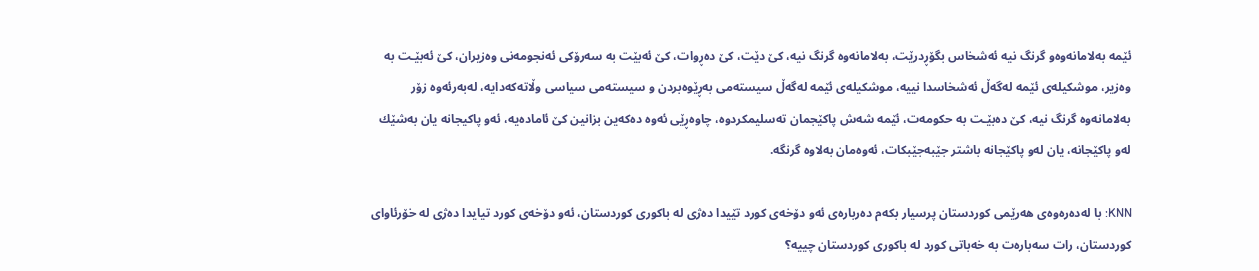ئێمه‌ به‌لامانه‌وه‌و گرنگ نیه‌ ئه‌شخاس بگۆڕدرێت، به‌لامانه‌وه‌ گرنگ نیه‌، كێ دێت، كێ ده‌ڕوات، كێ ئه‌بێت به‌ سه‌رۆكی ئه‌نجومه‌نی وه‌زیران، كێ ئه‌بێـت به‌ وه‌زیر، موشكیله‌ی ئێمه‌ له‌گه‌ڵ ئه‌شخاسدا نییه‌، موشكیله‌ی ئێمه‌ له‌گه‌ڵ سیسته‌می به‌ڕێوه‌بردن و سیسته‌می سیاسی وڵاته‌كه‌دایه‌، له‌به‌رئه‌وه‌ زۆر به‌لامانه‌وه‌ گرنگ نیه‌، كێ ده‌بێـت به‌ حكومه‌ت، ئێمه‌ شه‌ش پاكێجمان ته‌سلیمكردوه‌، چاوه‌ڕێی ئه‌وه‌ ده‌كه‌ین بزانین كێ ئاماده‌یه‌، ئه‌و پاكیجانه‌ یان به‌شێك له‌و پاكێجانه‌، یان له‌و پاكێجانه‌ باشتر جێبه‌جێبكات، ئه‌وه‌مان به‌لاوه‌ گرنگه‌.

KNN: با له‌ده‌ره‌وه‌ی هه‌رێمی كوردستان پرسیار بكه‌م ده‌رباره‌ی ئه‌و دۆخه‌ی كورد تێیدا ده‌ژی له‌ باكوری كوردستان، ئه‌و دۆخه‌ی كورد تیایدا ده‌ژی له‌ خۆرئاوای كوردستان، رات سه‌باره‌ت به‌ خه‌باتی كورد له‌ باكوری كوردستان چییه‌؟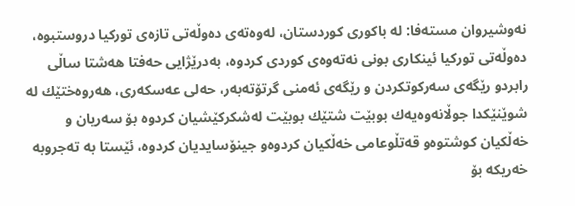نه‌وشیروان مسته‌فا: له‌ باكوری كوردستان، له‌وه‌ته‌ی ده‌وڵه‌تی تازه‌ی توركیا دروستبوه‌، ده‌وڵه‌تی توركیا ئینكاری بونی نه‌ته‌وه‌ی كوردی كردوه‌، به‌درێژایی حه‌فتا هه‌شتا ساڵی رابردو رێگه‌ی سه‌ركوتكردن و رێگه‌ی ئه‌منی گرتۆته‌به‌ر، حه‌لی عه‌سكه‌ری، هه‌روه‌ختێك له‌ شوێنێكدا جوڵانه‌وه‌یه‌ك بوبێت شتێك بوبێت له‌شكركێشیان كردوه‌ بۆ سه‌ریان و خه‌ڵكیان كوشتوه‌و قه‌تڵوعامی خه‌ڵكیان كردوه‌و جینۆسایدیان كردوه‌، ئێستا به‌ ته‌جروبه‌ خه‌ریكه‌ بۆ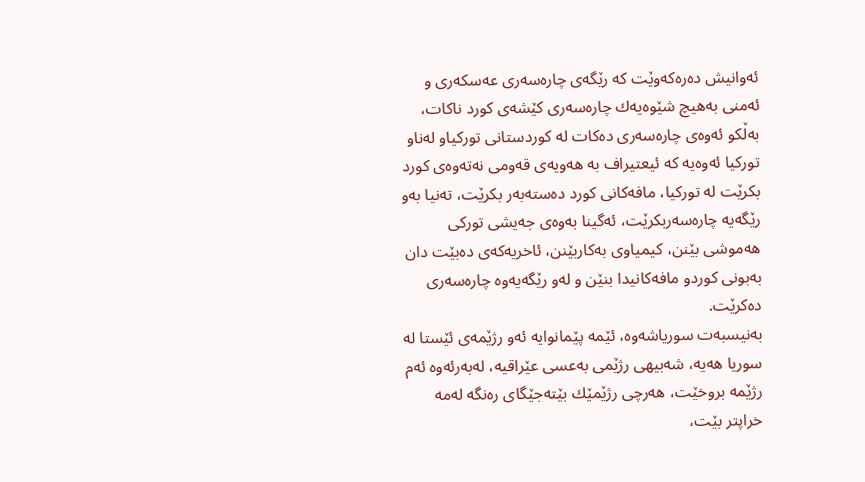ئه‌وانیش ده‌ره‌كه‌وێت كه‌ رێگه‌ی چاره‌سه‌ری عه‌سكه‌ری و ئه‌منی به‌هیچ شێوه‌یه‌ك چاره‌سه‌ری كێشه‌ی كورد ناكات، به‌ڵكو ئه‌وه‌ی چاره‌سه‌ری ده‌كات له‌ كوردستانی توركیاو له‌ناو توركیا ئه‌وه‌یه‌ كه‌ ئیعتیراف به‌ هه‌ویه‌ی قه‌ومی نه‌ته‌وه‌ی كورد بكرێت له‌ توركیا، مافه‌كانی كورد ده‌سته‌به‌ر بكرێت، ته‌نیا به‌و رێگه‌یه‌ چاره‌سه‌ربكرێت، ئه‌گینا به‌وه‌ی جه‌یشی توركی هه‌موشی بێنن، كیمیاوی به‌كاربێنن، ئاخریه‌كه‌ی ده‌بێت دان به‌بونی كوردو مافه‌كانیدا بنێن و له‌و رێگه‌یه‌وه‌ چاره‌سه‌ری ده‌کرێت.
به‌نیسبه‌ت سوریاشه‌وه‌، ئێمه‌ پێمانوایه‌ ئه‌و رژێمه‌ی ئێستا له‌ سوریا هه‌یه‌، شه‌بیهی رژێمی به‌عسی عێراقیه‌، له‌به‌رئه‌وه‌ ئه‌م رژێمه‌ بروخێت، هه‌رچی رژێمێك بێته‌جێگای ره‌نگه‌ له‌مه‌ خراپتر بێت،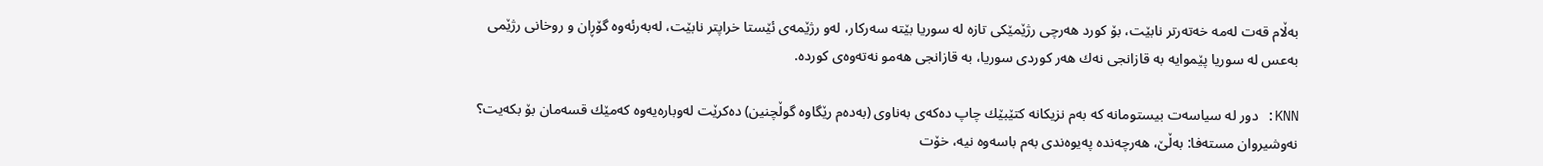به‌ڵام قه‌ت له‌مه‌ خه‌ته‌رتر نابێت، بۆ كورد هه‌رچی رژێمێكی تازه‌ له‌ سوریا بێته‌ سه‌ركار، له‌و رژێمه‌ی ئێستا خراپتر نابێت، له‌به‌رئه‌وه‌ گۆڕان و روخانی رژێمی به‌عس له‌ سوریا پێموایه‌ به‌ قازانجی نه‌ك هه‌ر كوردی سوریا، به‌ قازانجی هه‌مو نه‌ته‌وه‌ی كورده‌.

KNN: دور له‌ سیاسه‌ت بیستومانه‌ كه‌ به‌م نزیكانه‌ كتێبێك چاپ ده‌كه‌ی به‌ناوی (به‌ده‌م رێگاوه‌ گوڵچنین) ده‌كرێت له‌وباره‌یه‌وه‌ كه‌مێك قسه‌مان بۆ بكه‌یت؟
نه‌وشیروان مسته‌فا: به‌ڵێ، هه‌رچه‌نده‌ په‌یوه‌ندی به‌م باسه‌وه‌ نیه‌، خۆت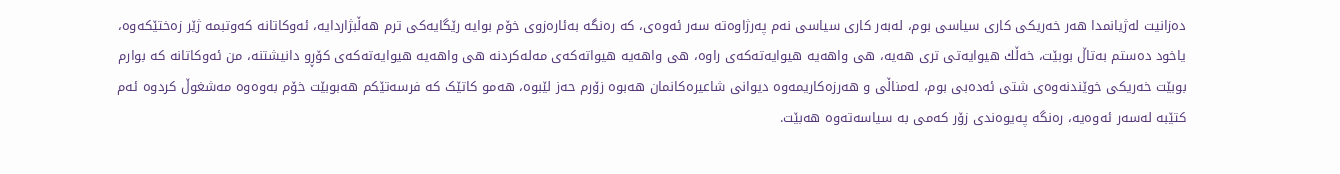ده‌زانیت له‌ژیانمدا هه‌ر خه‌ریكی كاری سیاسی بوم، له‌به‌ر كاری سیاسی نه‌م په‌رژاوه‌ته‌ سه‌ر ئه‌وه‌ی، كه‌ ره‌نگه‌ به‌ئاره‌زوی خۆم بوایه‌ رێگایه‌كی ترم هه‌ڵبژاردایه‌، ئه‌وكاتانه‌ كه‌وتبمه‌ ژێر زه‌ختێكه‌وه‌، یاخود ده‌ستم به‌تاڵ بوبێت، خه‌ڵك هیوایه‌تی تری هه‌یه‌، هی واهه‌یه‌ هیوایه‌ته‌كه‌ی راوه‌، هی واهه‌یه‌ هیواته‌كه‌ی مه‌له‌كردنه‌ هی واهه‌یه‌ هیوایه‌ته‌كه‌ی كۆڕو دانیشتنه‌، من ئه‌وكاتانه‌ كه‌ بوارم بوبێت خه‌ریكی خوێندنه‌وه‌ی شتی ئه‌ده‌بی بوم، له‌مناڵی و هه‌رزه‌كاریمه‌وه‌ دیوانی شاعیره‌‌كانمان هه‌بوه‌ زۆرم حه‌ز لێبوه‌، هه‌مو كاتێک كه‌ فرسه‌تێكم هه‌بوبێت خۆم به‌وه‌وه‌ مه‌شغوڵ كردوه‌ ئه‌م كتێبه‌ له‌سه‌ر ئه‌وه‌یه‌، ره‌نگه‌ په‌یوه‌ندی زۆر كه‌می به‌ سیاسه‌ته‌وه‌ هه‌بێت.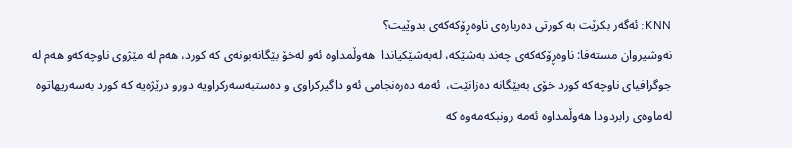KNN: ئه‌گه‌ر بكرێت به‌ كورتی ده‌رباره‌ی ناوه‌ڕۆكه‌كه‌ی بدوێیت؟
نه‌وشیروان مسته‌فا: ناوه‌ڕۆكه‌كه‌ی چه‌ند به‌شێكه‌، له‌به‌شێكیاندا  هه‌وڵمداوه‌ ئه‌و له‌خۆ بێگانه‌بونه‌ی كه‌ كورد، هه‌م له‌ مێژوی ناوچه‌كه‌و هه‌م له‌ جوگرافیای ناوچه‌كه‌ كورد خۆی به‌بێگانه‌ ده‌زانێت،  ئه‌مه‌ ده‌ره‌نجامی ئه‌و داگیركراوی و ده‌ستبه‌سه‌ركراویه‌ دورو درێژه‌یه‌ كه‌ كورد به‌سه‌ریهاتوه‌ له‌ماوه‌ی رابردودا هه‌وڵمداوه‌ ئه‌مه‌ رونبكه‌مه‌وه‌ كه‌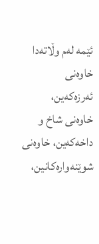ئێمه‌ له‌م وڵاته‌دا خاوه‌نی ئه‌رزه‌كه‌ین، خاوه‌نی شاخ و داخه‌كه‌ین، خاوه‌نی شوێنه‌واره‌كانین،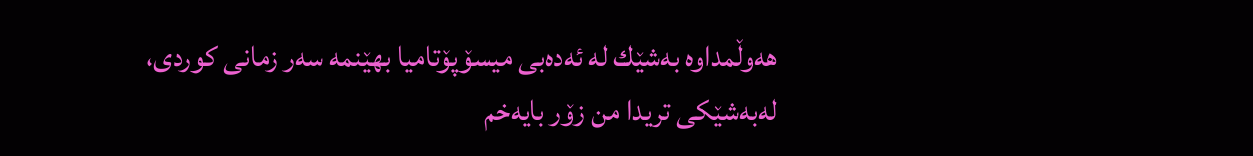هه‌وڵمداوه‌ به‌شێك له‌ ئه‌ده‌بی میسۆپۆتامیا بهێنمه‌ سه‌ر زمانی كوردی، له‌به‌شێكی تریدا من زۆر بایه‌خم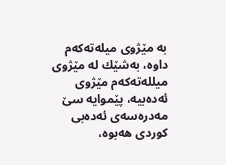به‌ مێژوی میله‌ته‌كه‌م داوه‌، به‌شێك له‌ مێژوی میلله‌ته‌كه‌م مێژوی ئه‌ده‌بیه‌، پێموایه‌ سێ مه‌دره‌سه‌ی ئه‌ده‌بی كوردی هه‌بوه‌،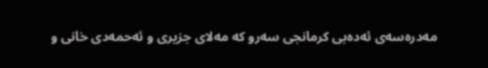مه‌دره‌سه‌ی ئه‌ده‌بی كرمانجی سه‌رو كه‌ مه‌لای جزیری و ئه‌حمه‌دی خانی و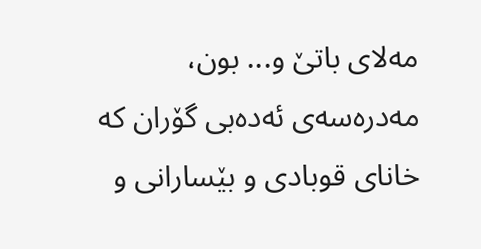مه‌لای باتێ و... بون، مه‌دره‌سه‌ی ئه‌ده‌بی گۆران كه‌ خانای قوبادی و بێسارانی و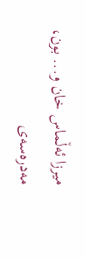میرزا ئه‌ڵماس خان و... بون، مه‌دره‌سه‌ی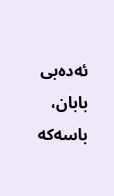ئه‌ده‌بی بابان، باسه‌که‌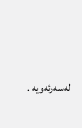له‌سه‌رئه‌ویه‌ ‌.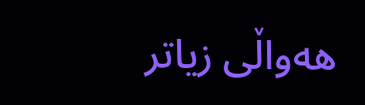هەواڵی زیاتر